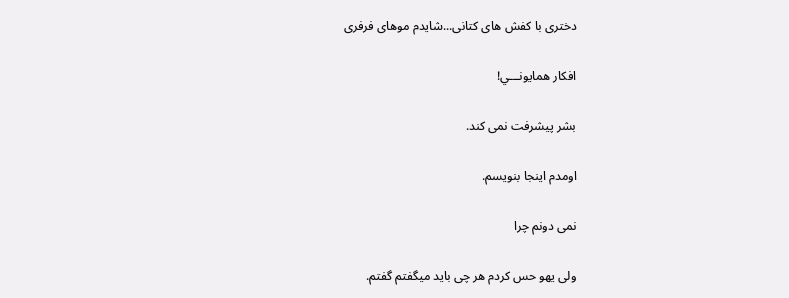دختری با کفش های کتانی...شایدم موهای فرفری

افکار همایونـــي!

بشر پیشرفت نمی کند.

اومدم اینجا بنویسم.

نمی دونم چرا

ولی یهو حس کردم هر چی باید میگفتم گفتم.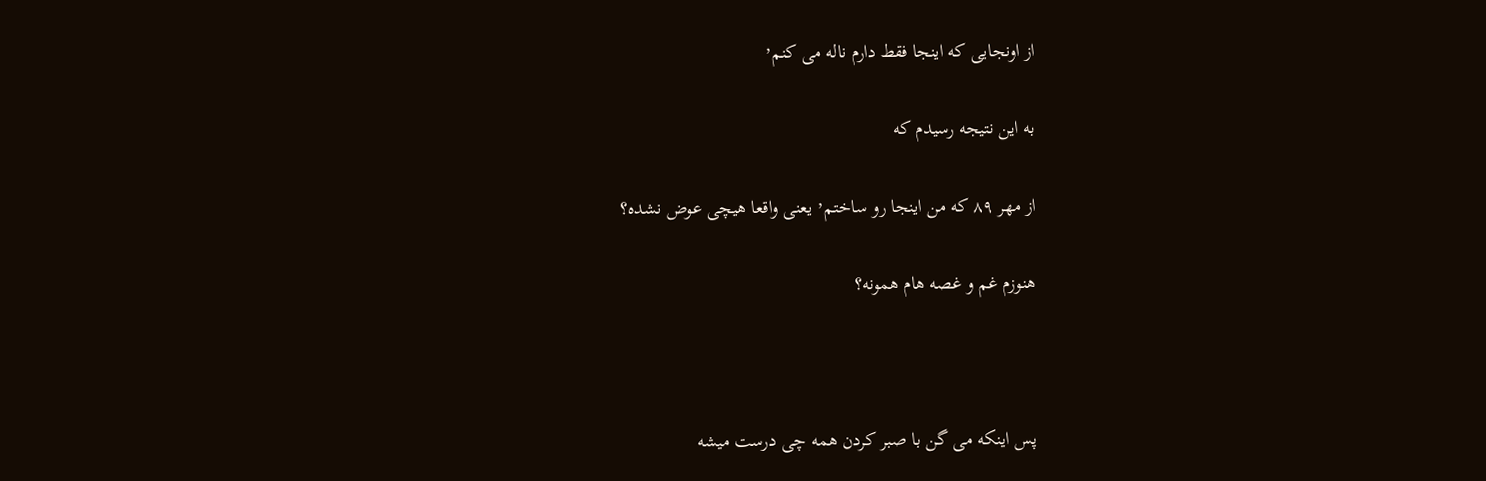از اونجایی که اینجا فقط دارم ناله می کنم٬

به این نتیجه رسیدم که

از مهر ۸۹ که من اینجا رو ساختم٬ یعنی واقعا هیچی عوض نشده؟

هنوزم غم و غصه هام همونه؟



پس اینکه می گن با صبر کردن همه چی درست میشه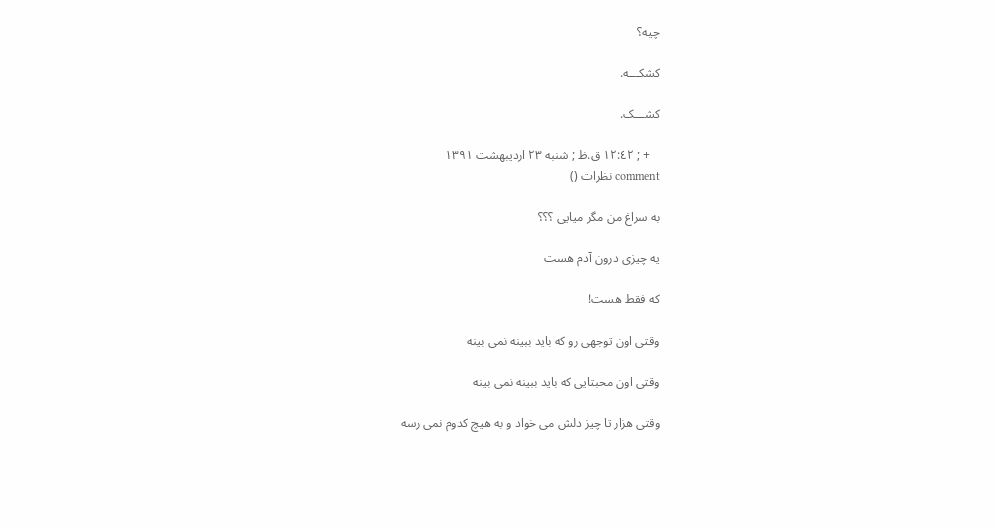چیه؟

کشکـــه.

کشـــک.

   + ; ۱٢:٤٢ ق.ظ ; شنبه ٢۳ اردیبهشت ۱۳٩۱
comment نظرات ()

به سراغ من مگر میایی ؟؟؟

یه چیزی درون آدم هست

که فقط هست!

وقتی اون توجهی رو که باید ببینه نمی بینه

وقتی اون محبتایی که باید ببینه نمی بینه

وقتی هزار تا چیز دلش می خواد و به هیچ کدوم نمی رسه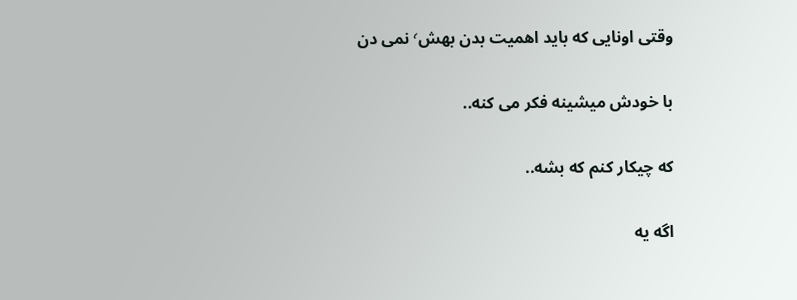وقتی اونایی که باید اهمیت بدن بهش٬ نمی دن

با خودش میشینه فکر می کنه..

که چیکار کنم که بشه..

اگه یه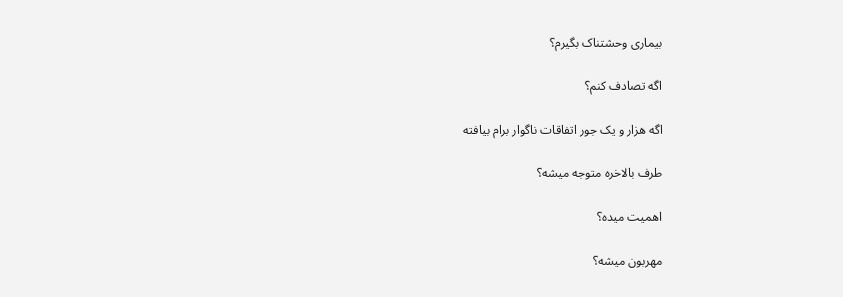بیماری وحشتناک بگیرم؟

اگه تصادف کنم؟

اگه هزار و یک جور اتفاقات ناگوار برام بیافته

طرف بالاخره متوجه میشه؟

اهمیت میده؟

مهربون میشه؟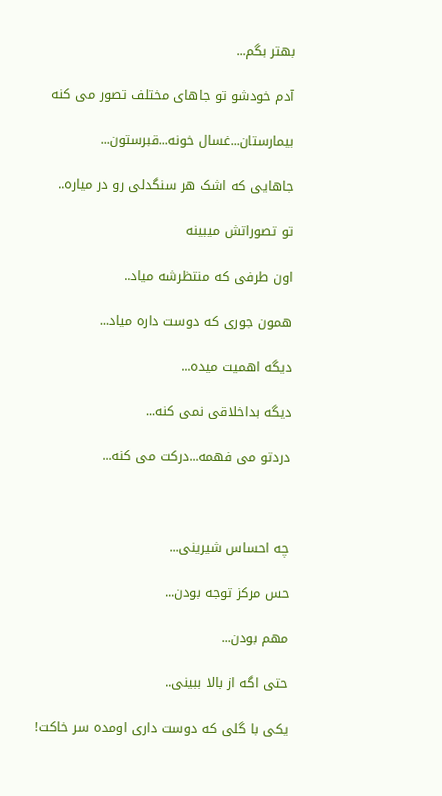بهتر بگم...

آدم خودشو تو جاهای مختلف تصور می کنه

بیمارستان...غسال خونه...قبرستون...

جاهایی که اشک هر سنگدلی رو در میاره..

تو تصوراتش میبینه

اون طرفی که منتظرشه میاد..

همون جوری که دوست داره میاد...

دیگه اهمیت میده...

دیگه بداخلاقی نمی کنه...

دردتو می فهمه...درکت می کنه...



چه احساس شیرینی...

حس مرکز توجه بودن...

مهم بودن...

حتی اگه از بالا ببینی..

یکی با گلی که دوست داری اومده سر خاکت!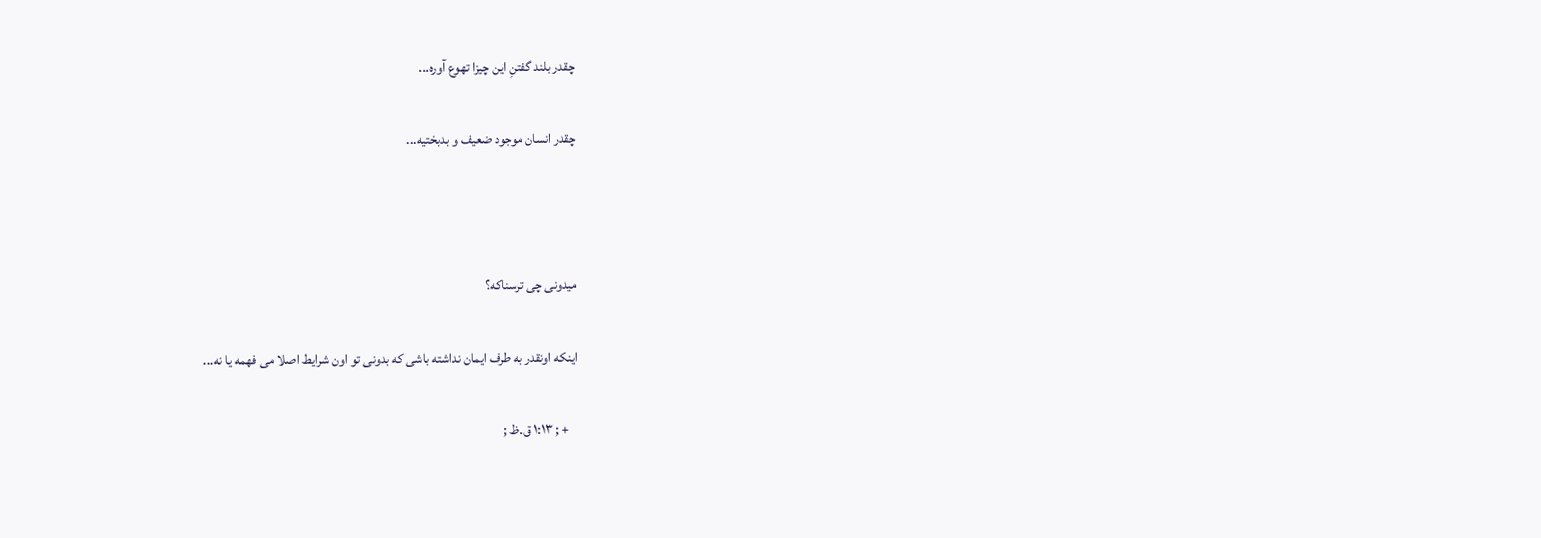چقدر بلند گفتنِ این چیزا تهوع آوره...

چقدر انسان موجود ضعیف و بدبختیه...



میدونی چی ترسناکه؟

اینکه اونقدر به طرف ایمان نداشته باشی که بدونی تو اون شرایط اصلا می فهمه یا نه...

   + ; ۱:۱۳ ق.ظ ;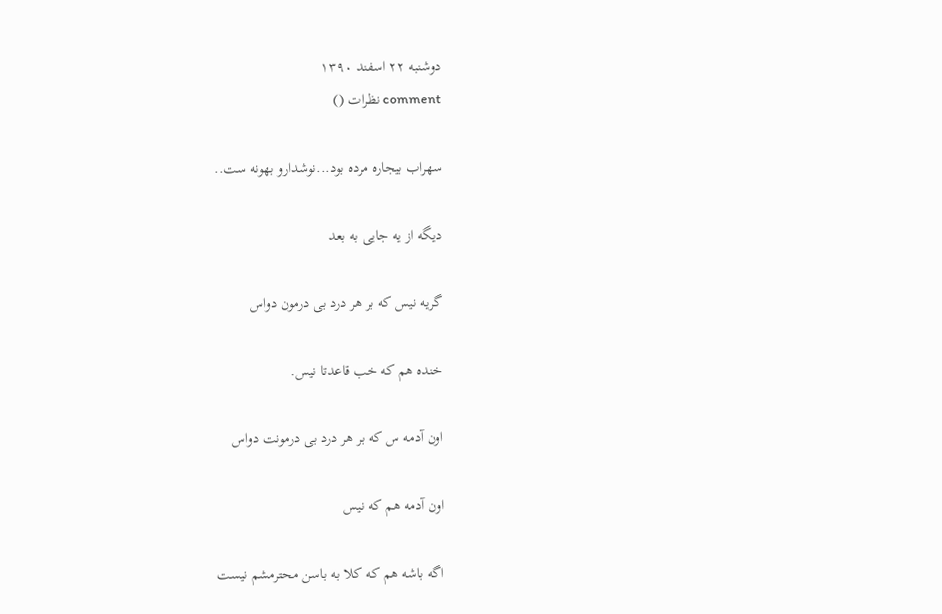دوشنبه ٢٢ اسفند ۱۳٩٠
comment نظرات ()

سهراب بیجاره مرده بود...نوشدارو بهونه ست..

دیگه از یه جایی به بعد

گریه نیس که بر هر درد بی درمون دواس

خنده هم که خب قاعدتا نیس.

اون آدمه س که بر هر درد بی درمونت دواس

اون آدمه هم که نیس

اگه باشه هم که کلا به باسن محترمشم نیست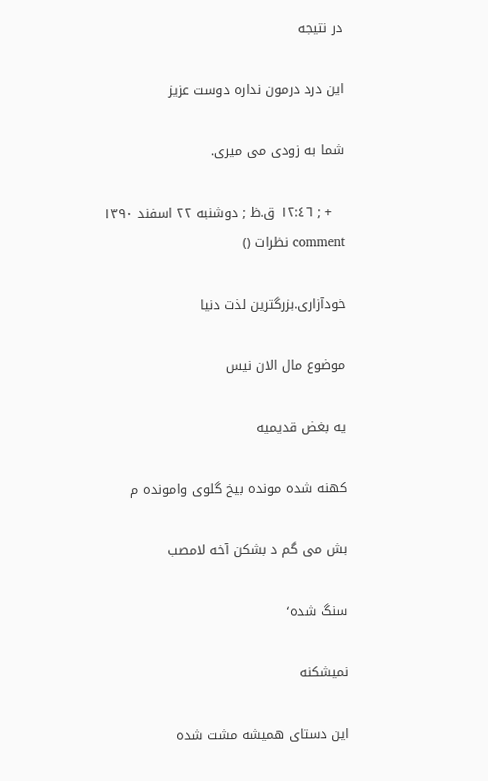در نتیجه

این درد درمون نداره دوست عزیز

شما به زودی می میری.

   + ; ۱٢:٤٦ ق.ظ ; دوشنبه ٢٢ اسفند ۱۳٩٠
comment نظرات ()

خودآزاری.بزرگترین لذت دنیا

موضوع مال الان نیس

یه بغض قدیمیه

کهنه شده مونده بیخ گلوی وامونده م

بش می گم د بشکن آخه لامصب

سنگ شده٬

نمیشکنه

این دستای همیشه مشت شده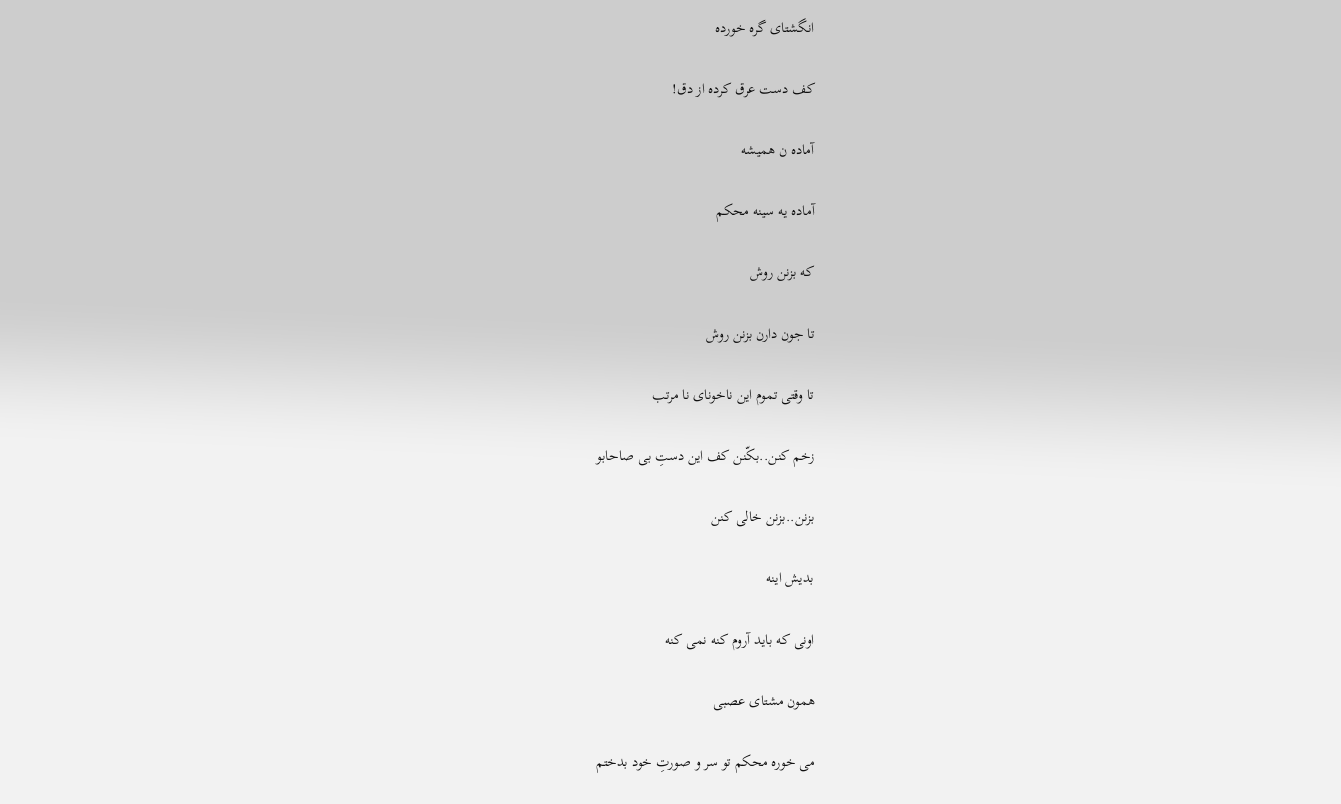انگشتای گره خورده

کف دست عرق کرده از دق!

آماده ن همیشه

آماده یه سینه محکم

که بزنن روش

تا جون دارن بزنن روش

تا وقتی تموم این ناخونای نا مرتب

زخم کنن..بکّنن کف این دستِ بی صاحابو

بزنن..بزنن خالی کنن

بدیش اینه

اونی که باید آروم کنه نمی کنه

همون مشتای عصبی

می خوره محکم تو سر و صورتِ خود بدختم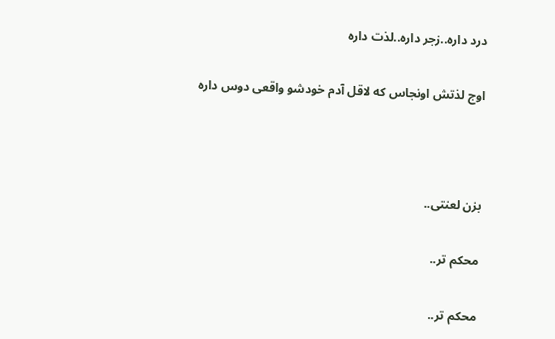درد داره..زجر داره..لذت داره

اوج لذتش اونجاس که لاقل آدم خودشو واقعی دوس داره



بزن لعنتی..

محکم تر..

محکم تر..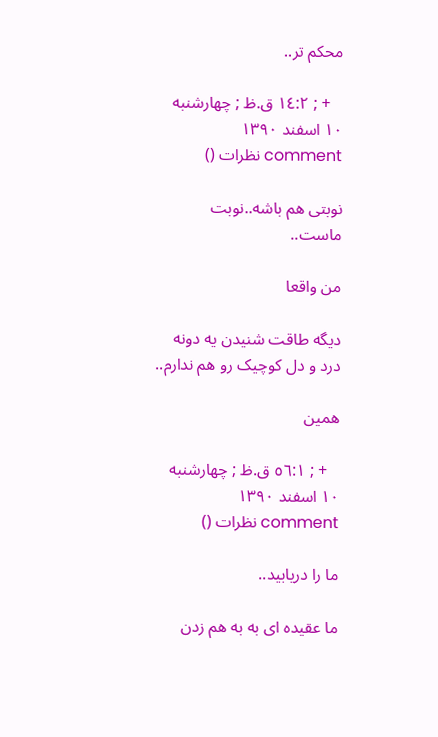محکم تر..

   + ; ٢:۱٤ ق.ظ ; چهارشنبه ۱٠ اسفند ۱۳٩٠
comment نظرات ()

نوبتی هم باشه..نوبت ماست..

من واقعا

دیگه طاقت شنیدن یه دونه درد و دل کوچیک رو هم ندارم..

همین

   + ; ۱:٥٦ ق.ظ ; چهارشنبه ۱٠ اسفند ۱۳٩٠
comment نظرات ()

ما را دریابید..

ما عقیده ای به به هم زدن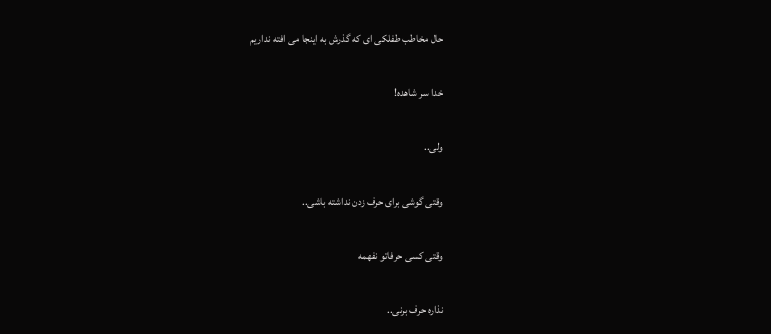حال مخاطب طفلکی ای که گذرش به اینجا می افته نداریم

خدا سر شاهده!

ولی..

وقتی گوشی برای حرف زدن نداشته باشی..

وقتی کسی حرفاتو نفهمه

نذاره حرف برنی..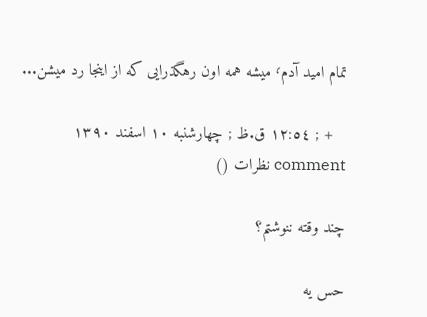تمام امید آدم٬ میشه همه اون رهگذرایی که از اینجا رد میشن...

   + ; ۱٢:٥٤ ق.ظ ; چهارشنبه ۱٠ اسفند ۱۳٩٠
comment نظرات ()

چند وقته ننوشتم؟

حس یه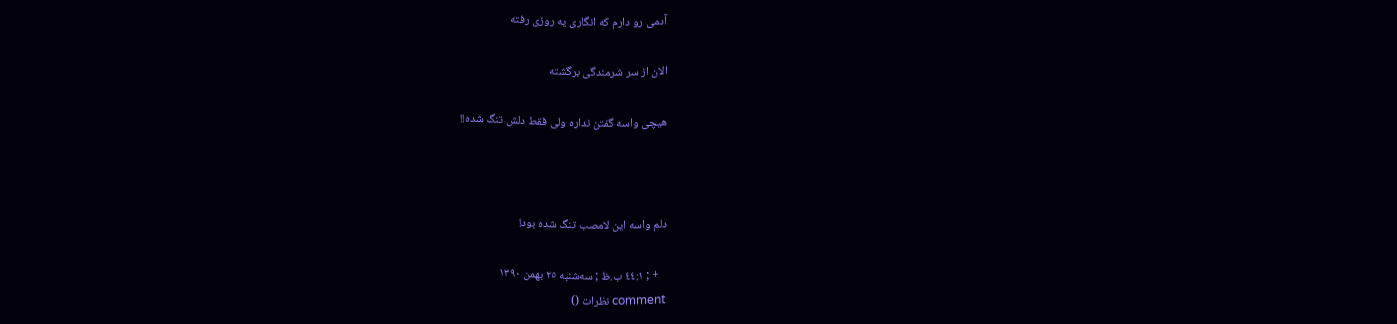آدمی رو دارم که انگاری یه روزی رفته

الان از سر شرمندگی برگشته

هیچی واسه گفتن نداره ولی فقط دلش تنگ شده!!



دلم واسه این لامصب تنگ شده بود!

   + ; ۱:٤٤ ب.ظ ; سه‌شنبه ٢٥ بهمن ۱۳٩٠
comment نظرات ()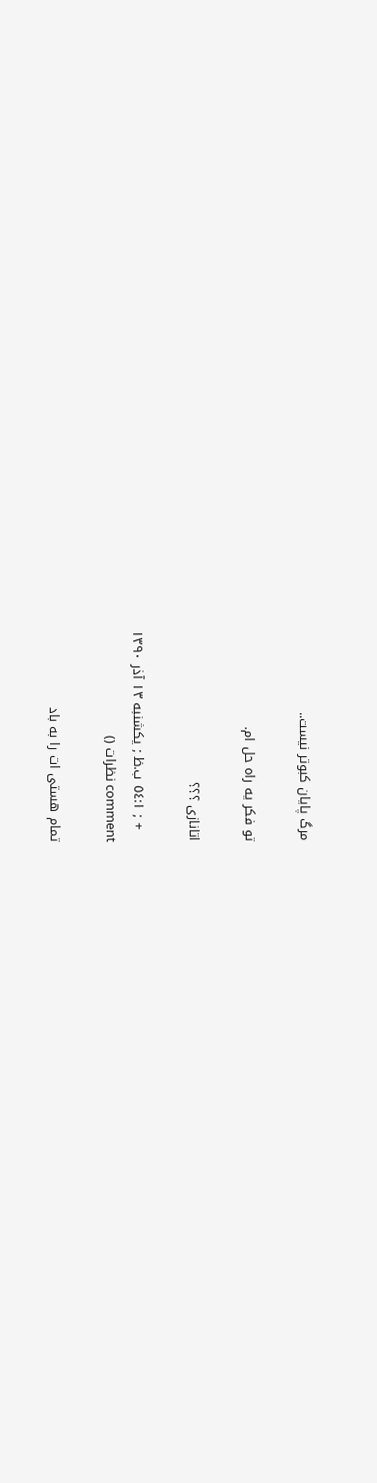مرگ پایان کبوتر نیست..

تو فکر یه راه حل ام.

اتانازی ؟؟؟

   + ; ۱:٥٤ ب.ظ ; یکشنبه ۱۳ آذر ۱۳٩٠
comment نظرات ()

تمام هستی ات را به باد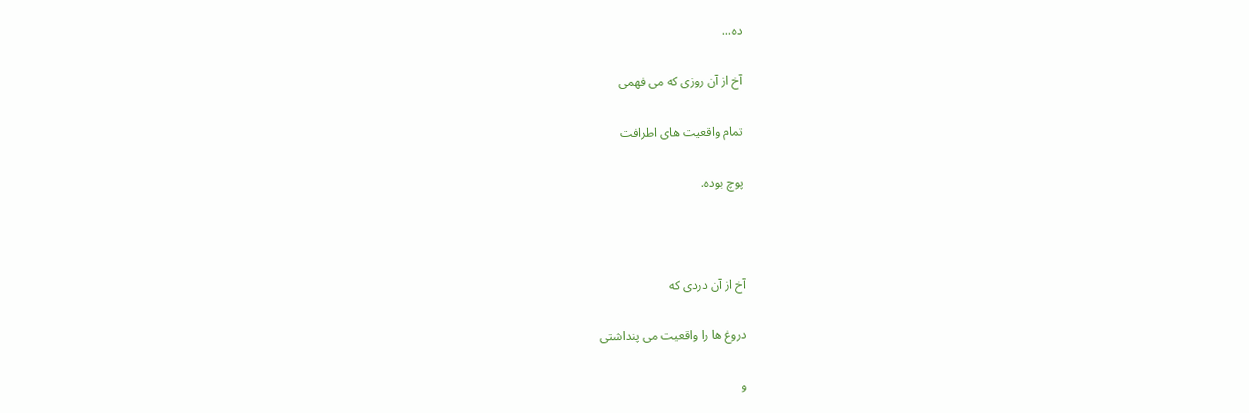ده...

آخ از آن روزی که می فهمی

تمام واقعیت های اطرافت

پوچ بوده.



آخ از آن دردی که

دروغ ها را واقعیت می پنداشتی

و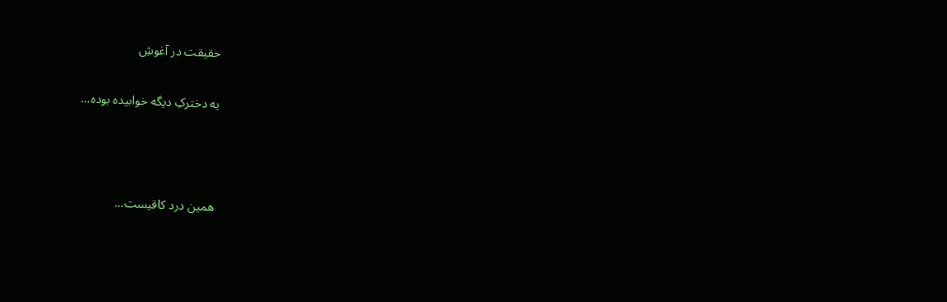حقیقت در آغوشِ

یه دخترکِ دیگه خوابیده بوده...



همین درد کاقیست...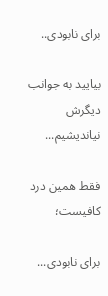برای نابودی..

بیایید به جوانب دیگرش نیاندیشیم...

فقط همین درد کافیست؛

برای نابودی...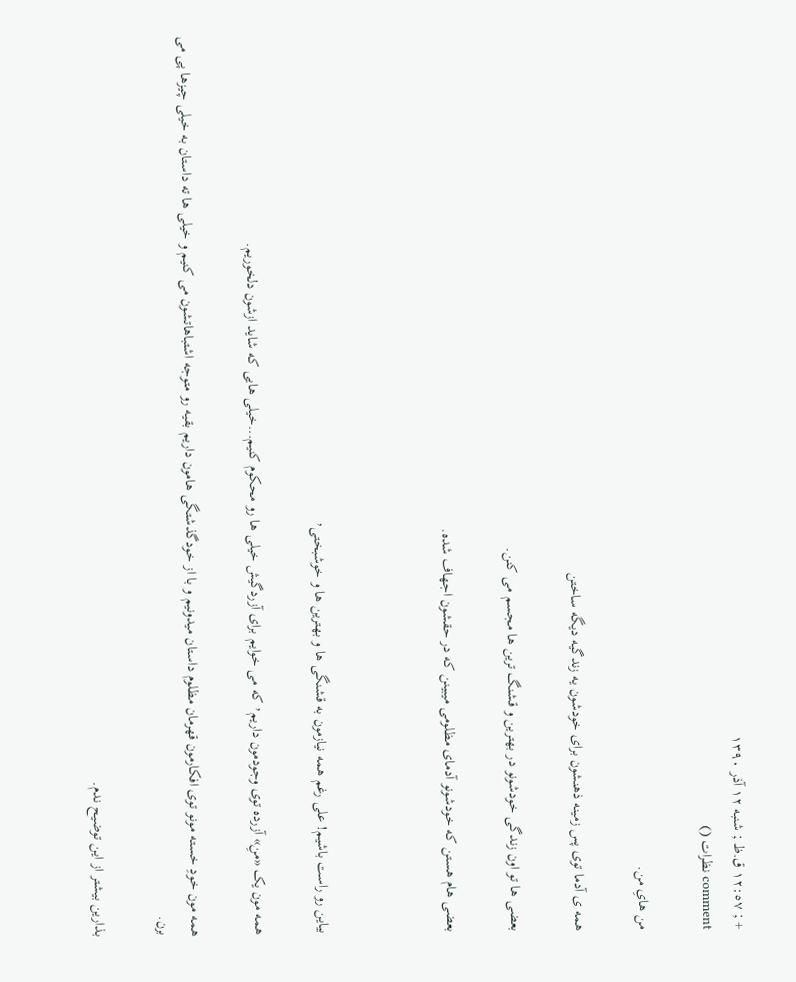+ ; ۱٢:٥٧ ق.ظ ; شنبه ۱٢ آذر ۱۳٩٠
comment نظرات ()

من هایِ من.

همه ی آدما توی پس زمینه ذهنشون برای خودشون یه زندگیه دیگه ساختن

بعضی ها تو اون زندگی خودشونو در بهترین و قشنگ ترین ها مجسم می کنن.

بعضی هام هستن که خودشونو آدمای مظلومی میبینن که در حقشون اجهاف شده.



بیاین رو راست باشیم! علی رغم همه نیازمون به قشنگی ها و بهترین ها و خوشبختی٬

همه مون یک «منِ» آزرده توی وجودمون داریم٬ که می خوایم برای آزردگیش خیلی ها رو محکوم کنیم...خیلی هایی که شاید ازشون دلخوریم.

همه مون خودِ خسته مونو توی افکارمون قهرمان مظلوم داستان میدونیم و با از خودگذشتگی هامون داریم بقیه رو متوجه اشتباهاتشون می کنیم و خیلی ها ته داستان به خیلی چیزها پی می برن.

بذارین بیشتر از این توضیح ندم.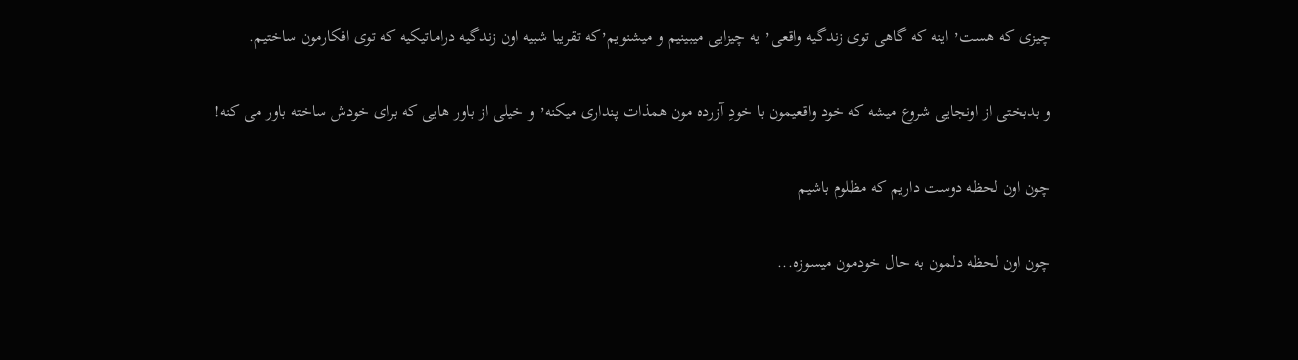چیزی که هست٬ اینه که گاهی توی زندگیه واقعی٬ یه چیزایی میبینیم و میشنویم٬که تقریبا شبیه اون زندگیه دراماتیکیه که توی افکارمون ساختیم.

و بدبختی از اونجایی شروع میشه که خود واقعیمون با خودِ آزرده مون همذات پنداری میکنه٬ و خیلی از باور هایی که برای خودش ساخته باور می کنه!

چون اون لحظه دوست داریم که مظلوم باشیم

چون اون لحظه دلمون به حال خودمون میسوزه...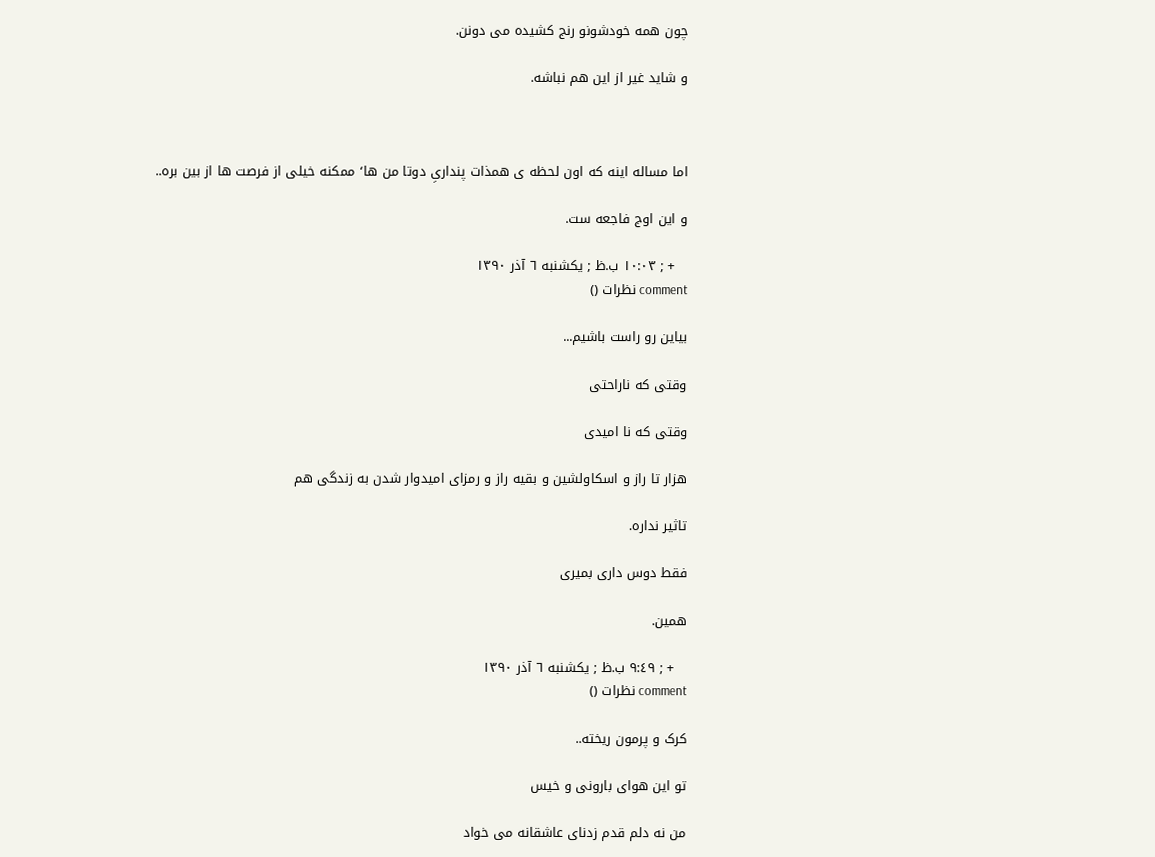چون همه خودشونو رنج کشیده می دونن.

و شاید غیر از این هم نباشه.



اما مساله اینه که اون لحظه ی همذات پنداریِ دوتا من ها٬ ممکنه خیلی از فرصت ها از بین بره..

و این اوج فاجعه ست.

   + ; ۱٠:٠۳ ب.ظ ; یکشنبه ٦ آذر ۱۳٩٠
comment نظرات ()

بیاین رو راست باشیم...

وقتی که ناراحتی

وقتی که نا امیدی

هزار تا راز و اسکاولشین و بقیه راز و رمزای امیدوار شدن به زندگی هم

تاثیر نداره.

فقط دوس داری بمیری

همین.

   + ; ٩:٤٩ ب.ظ ; یکشنبه ٦ آذر ۱۳٩٠
comment نظرات ()

کرک و پرمون ریخته..

تو این هوای بارونی و خیس

من نه دلم قدم زدنای عاشقانه می خواد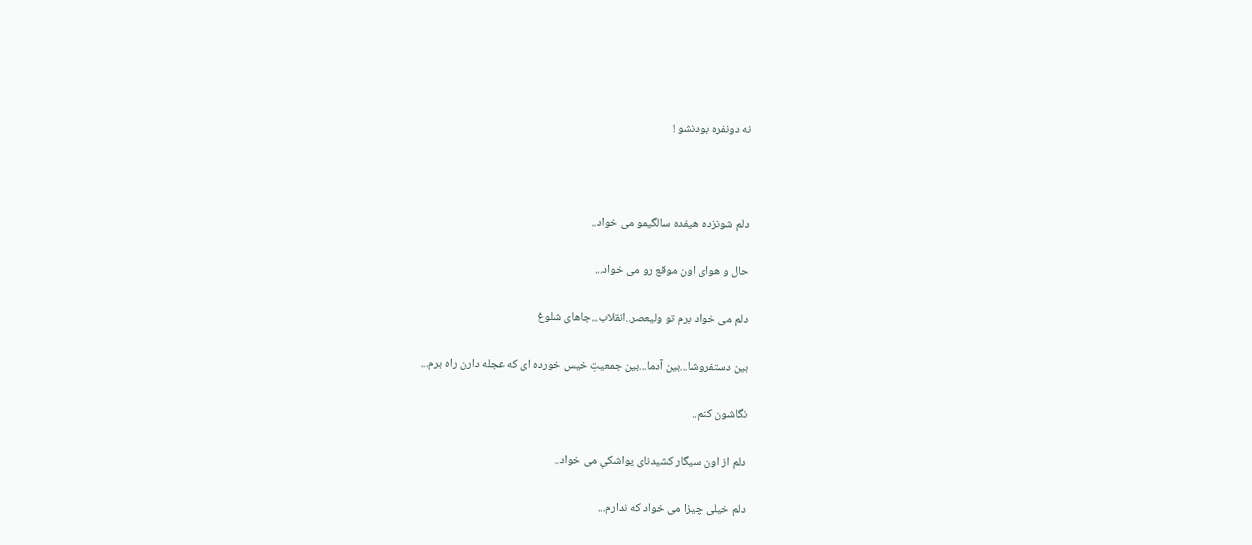نه دونفره بودنشو !



دلم شونزده هیفده سالگیمو می خواد..

حال و هوای اون موقع رو می خواد...

دلم می خواد برم تو ولیعصر..انقلاب...جاهای شلوغ

بین دستفروشا...بین آدما...بین جمعیتِ خیس خورده ای که عجله دارن راه برم...

نگاشون کنم..

دلم از اون سیگار کشیدنای یواشکیِ می خواد..

دلم خیلی چیزا می خواد که ندارم...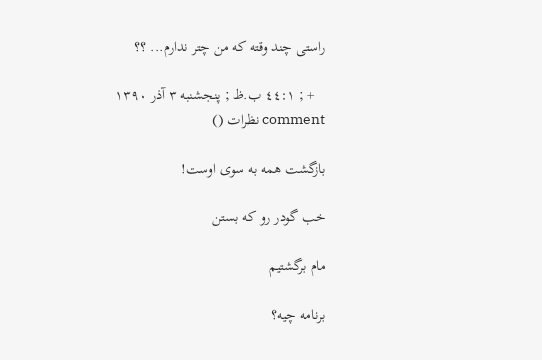راستی چند وقته که من چتر ندارم... ؟؟

   + ; ۱:٤٤ ب.ظ ; پنجشنبه ۳ آذر ۱۳٩٠
comment نظرات ()

بازگشت همه به سوی اوست!

خب گودر رو که بستن

مام برگشتیم

برنامه چیه؟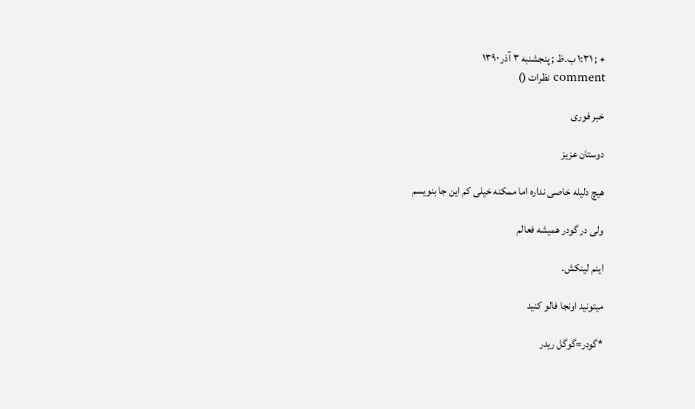+ ; ۱:۳۱ ب.ظ ; پنجشنبه ۳ آذر ۱۳٩٠
comment نظرات ()

خبر فوری

دوستان عزیز

هیچ دلیله خاصی نداره اما ممکنه خیلی کم این جا بنویسم

ولی در گودر همیشه فعالم

اینم لینکش.

میتونید اونجا فالو کنید

*گودر=گوگل ریدر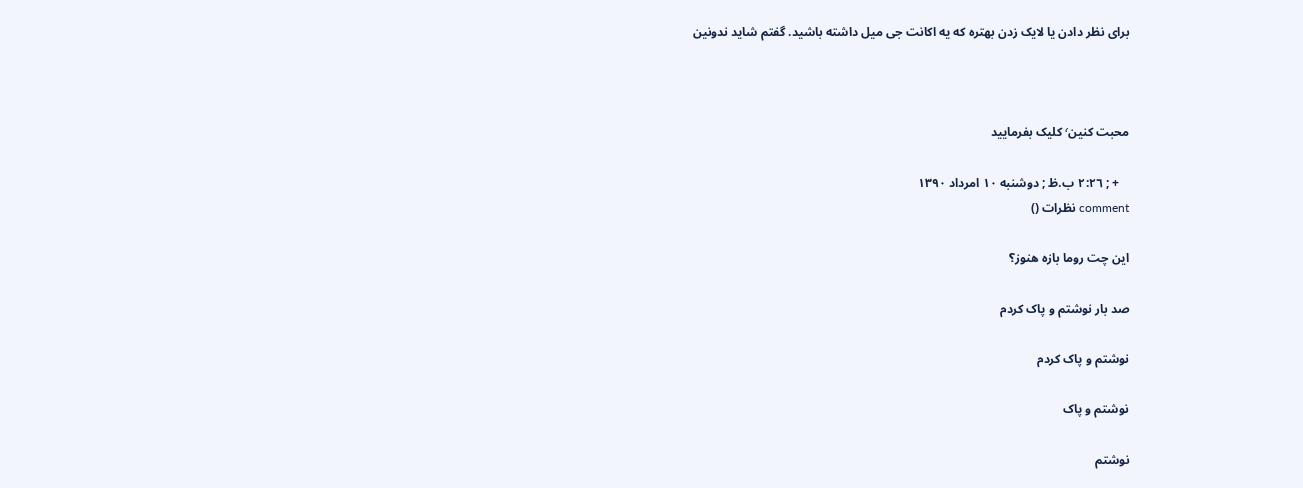برای نظر دادن یا لایک زدن بهتره که یه اکانت جی میل داشته باشید. گفتم شاید ندونین



محبت کنین٬ کلیک بفرمایید

   + ; ٢:٢٦ ب.ظ ; دوشنبه ۱٠ امرداد ۱۳٩٠
comment نظرات ()

این چت روما بازه هنوز؟

صد بار نوشتم و پاک کردم

نوشتم و پاک کردم

نوشتم و پاک

نوشتم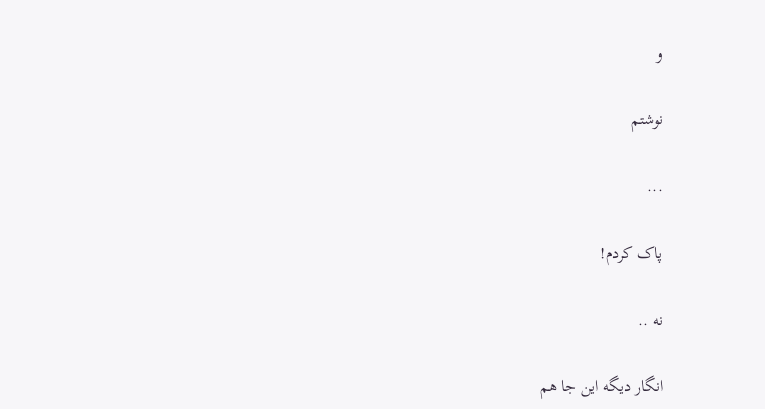و

نوشتم

...

پاک کردم!

نه ..

انگار دیگه این جا هم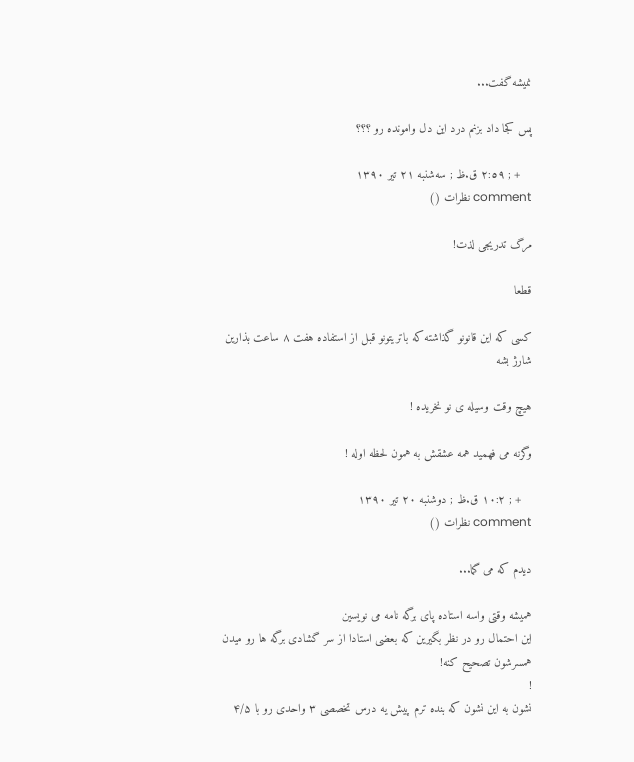نمیشه گفت...

پس کجا داد بزنم درد این دل وامونده رو ؟؟؟

   + ; ٢:٥٩ ق.ظ ; سه‌شنبه ٢۱ تیر ۱۳٩٠
comment نظرات ()

مرگ تدریجی لذت!

قطعا

کسی که این قانونو گذاشته که باتریتونو قبل از استفاده هفت ۸ ساعت بذارین شارژ بشه

هیچ وقت وسیله ی نو نخریده !

وگرنه می فهمید همه عشقش به همون لحظه اوله !

   + ; ٢:۱٠ ق.ظ ; دوشنبه ٢٠ تیر ۱۳٩٠
comment نظرات ()

دیدم که می گما...

همیشه وقتی واسه استاده پای برگه نامه می نویسین
این احتمال رو در نظر بگیرین که بعضی استادا از سر گشادی برگه ها رو میدن همسرشون تصحیح کنه!
!
نشون به این نشون که بنده ترم پیش یه درس تخصصی ۳ واحدی رو با ۴/۵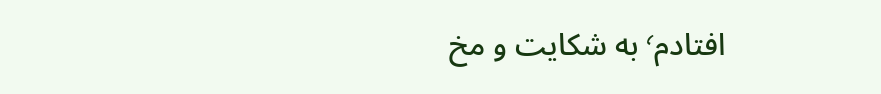افتادم٬ به شکایت و مخ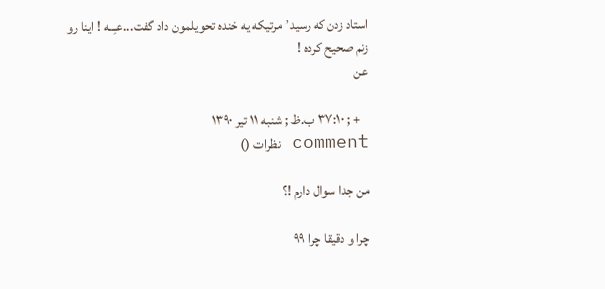استاد زدن که رسید٬ مرتیکه یه خنده تحویلمون داد گفت...عـِــه ! اینا رو زنم صحیح کرده !
عن

   + ; ۱٠:۳٧ ب.ظ ; شنبه ۱۱ تیر ۱۳٩٠
comment نظرات ()

من جدا سوال دارم !؟

چرا و دقیقا چرا ۹۹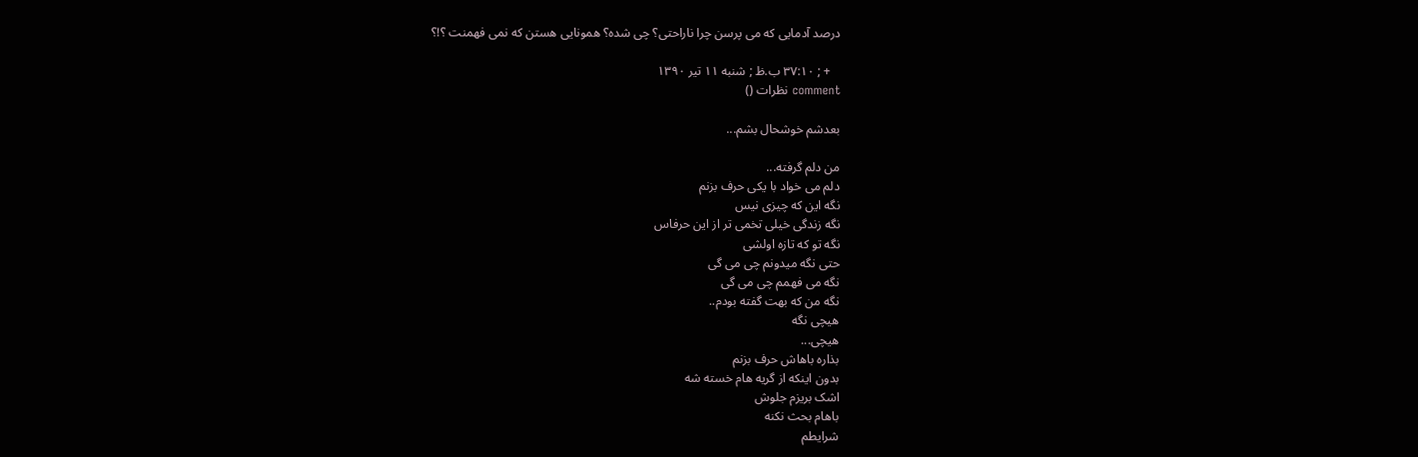درصد آدمایی که می پرسن چرا ناراحتی؟ چی شده؟ همونایی هستن که نمی فهمنت ؟!؟

   + ; ۱٠:۳٧ ب.ظ ; شنبه ۱۱ تیر ۱۳٩٠
comment نظرات ()

بعدشم خوشحال بشم...

من دلم گرفته...
دلم می خواد با یکی حرف بزنم
نگه این که چیزی نیس
نگه زندگی خیلی تخمی تر از این حرفاس
نگه تو که تازه اولشی
حتی نگه میدونم چی می گی
نگه می فهمم چی می گی
نگه من که بهت گفته بودم..
هیچی نگه
هیچی...
بذاره باهاش حرف بزنم
بدون اینکه از گریه هام خسته شه
اشک بریزم جلوش
باهام بحث نکنه
شرایطم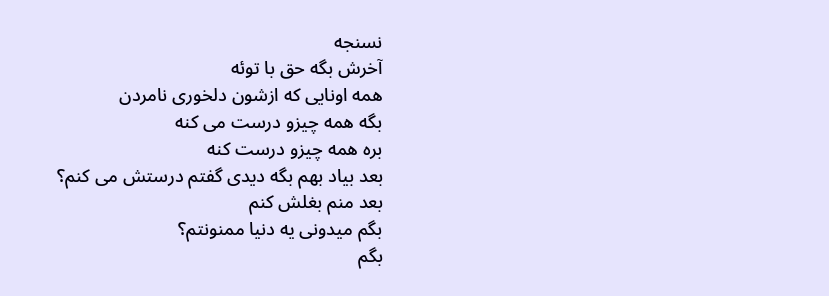نسنجه
آخرش بگه حق با توئه
همه اونایی که ازشون دلخوری نامردن
بگه همه چیزو درست می کنه
بره همه چیزو درست کنه
بعد بیاد بهم بگه دیدی گفتم درستش می کنم؟
بعد منم بغلش کنم
بگم میدونی یه دنیا ممنونتم؟
بگم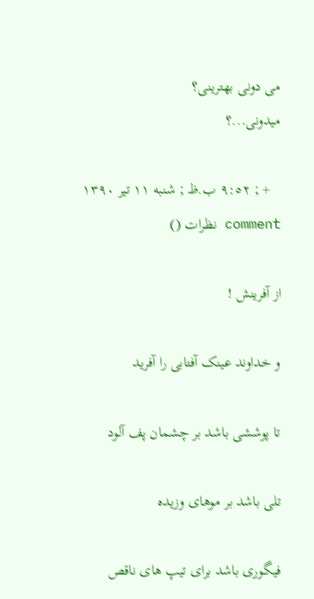می دونی بهترینی؟
میدونی...؟

   + ; ٩:٥٢ ب.ظ ; شنبه ۱۱ تیر ۱۳٩٠
comment نظرات ()

از آفرینش !

و خداوند عینک آفتابی را آفرید

تا پوششی باشد بر چشمان پف آلود

تلی باشد بر موهای وزیده

فیگوری باشد برای تیپ های ناقص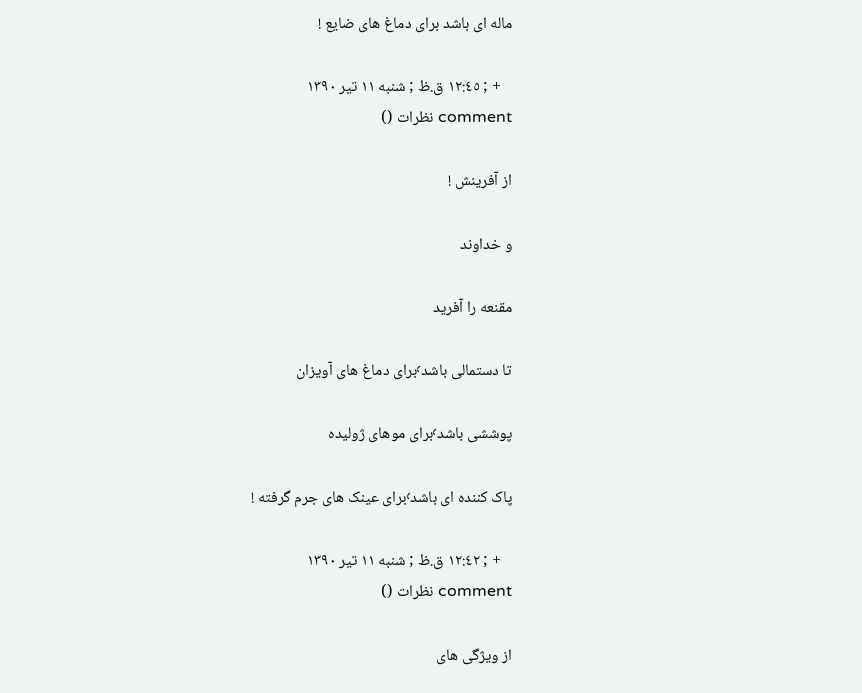ماله ای باشد برای دماغ های ضایع !

   + ; ۱٢:٤٥ ق.ظ ; شنبه ۱۱ تیر ۱۳٩٠
comment نظرات ()

از آفرینش !

و خداوند

مقنعه را آفرید

تا دستمالی باشد٬برای دماغ های آویزان

پوششی باشد٬برای موهای ژولیده

پاک کننده ای باشد٬برای عینک های جرم گرفته !

   + ; ۱٢:٤٢ ق.ظ ; شنبه ۱۱ تیر ۱۳٩٠
comment نظرات ()

از ویژگی های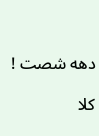دهه شصت !

کلا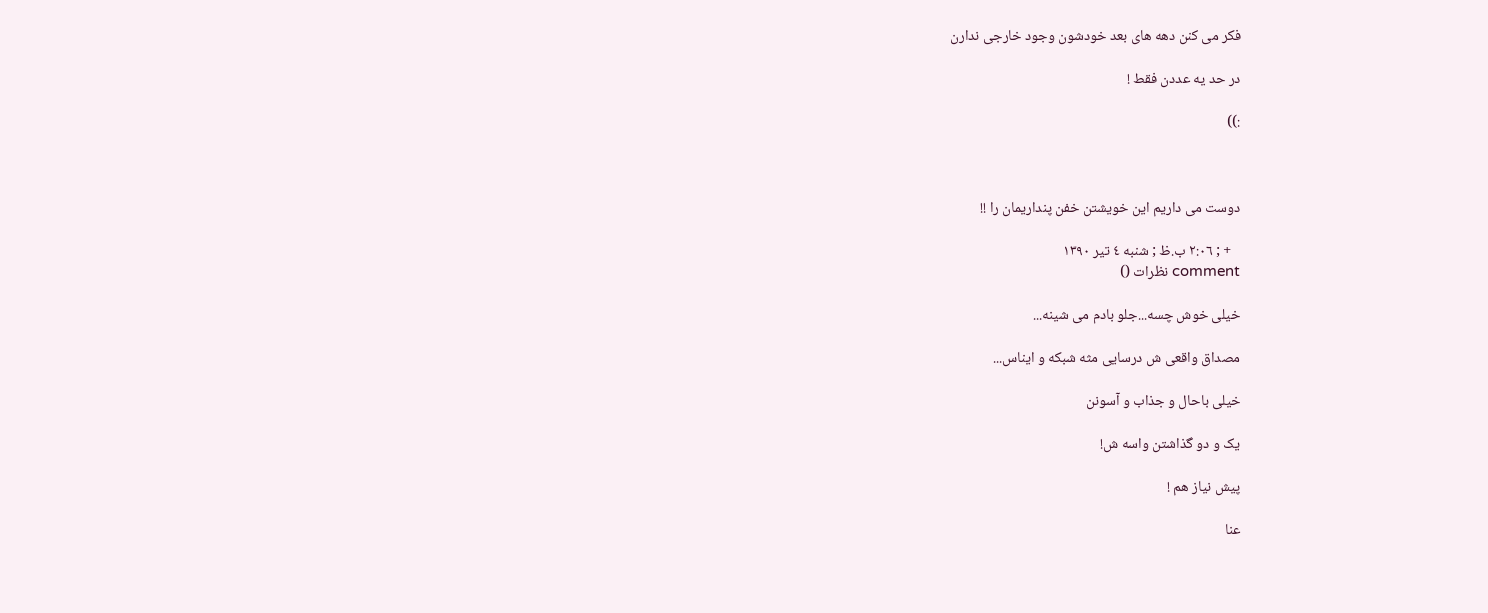فکر می کنن دهه های بعد خودشون وجود خارجی ندارن

در حد یه عددن فقط !

:))



دوست می داریم این خویشتن خفن پنداریمان را !!

   + ; ٢:٠٦ ب.ظ ; شنبه ٤ تیر ۱۳٩٠
comment نظرات ()

خیلی خوش چسه...جلو بادم می شینه...

مصداق واقعی ش درسایی مثه شبکه و ایناس...

خیلی باحال و جذاب و آسونن

یک و دو گذاشتن واسه ش!

پیش نیاز هم !

عنا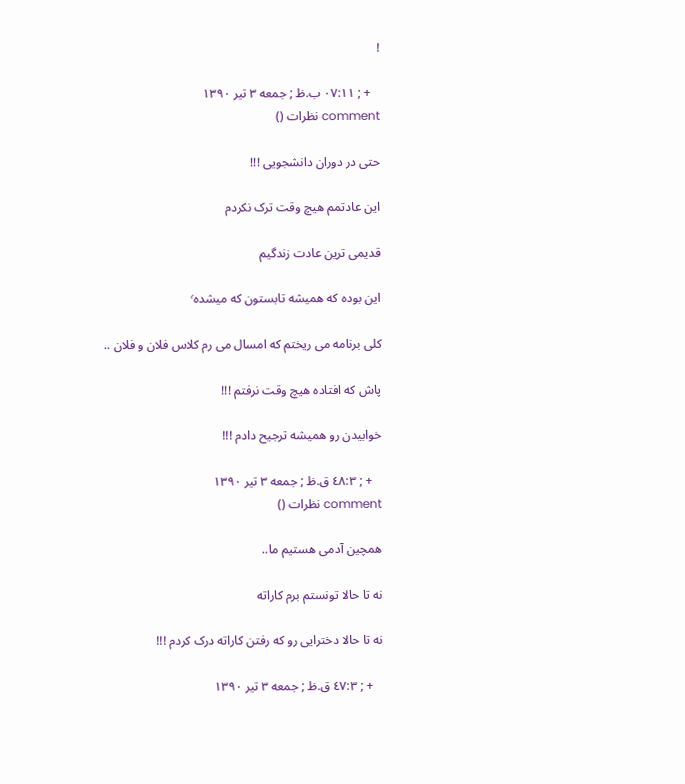!

   + ; ۱۱:٠٧ ب.ظ ; جمعه ۳ تیر ۱۳٩٠
comment نظرات ()

حتی در دوران دانشجویی !!!

این عادتمم هیچ وقت ترک نکردم

قدیمی ترین عادت زندگیم

این بوده که همیشه تابستون که میشده٬

کلی برنامه می ریختم که امسال می رم کلاس فلان و فلان ..

پاش که افتاده هیچ وقت نرفتم !!!

خوابیدن رو همیشه ترجیح دادم !!!

   + ; ۳:٤۸ ق.ظ ; جمعه ۳ تیر ۱۳٩٠
comment نظرات ()

همچین آدمی هستیم ما..

نه تا حالا تونستم برم کاراته

نه تا حالا دخترایی رو که رفتن کاراته درک کردم !!!

   + ; ۳:٤٧ ق.ظ ; جمعه ۳ تیر ۱۳٩٠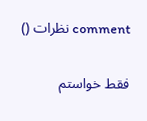comment نظرات ()

فقط خواستم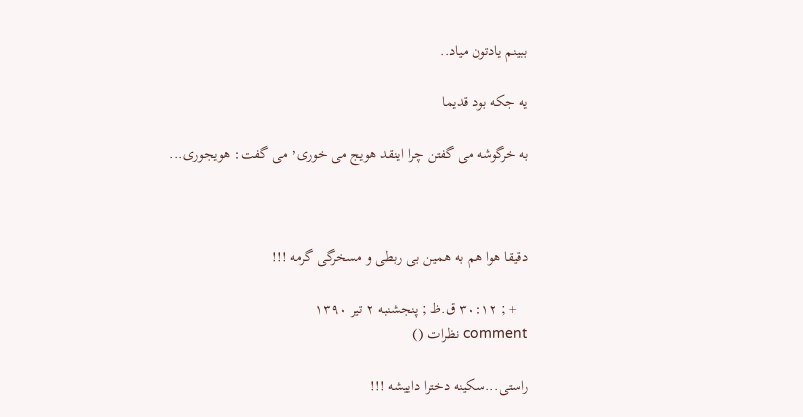ببینم یادتون میاد..

یه جکه بود قدیما

به خرگوشه می گفتن چرا اینقد هویج می خوری٬ می گفت: هویجوری...



دقیقا هوا هم به همین بی ربطی و مسخرگی گرمه !!!

   + ; ۱٢:۳٠ ق.ظ ; پنجشنبه ٢ تیر ۱۳٩٠
comment نظرات ()

راستی...سکینه دخترا داییشه !!!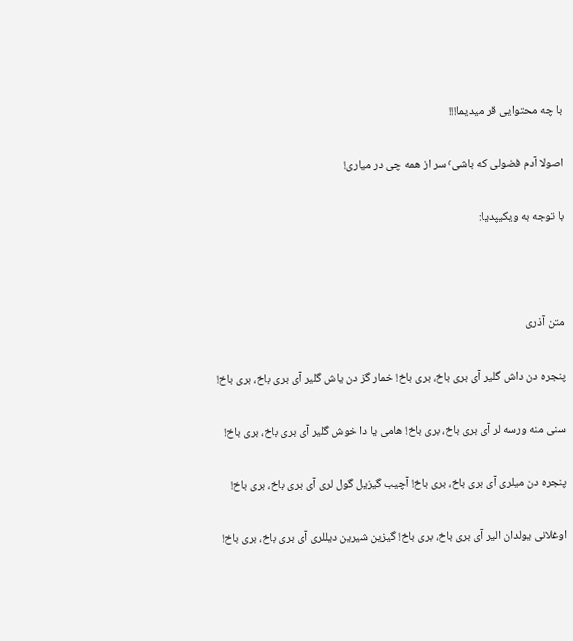با چه محتوایی قر میدیما!!!

اصولا آدم فضولی که باشی٬ سر از همه چی در میاری!

با توجه به ویکیپدیا:



متن آذری

پنجره دن داش گلیر آی بری باخ، بری باخ! خمار گز دن یاش گلیر آی بری باخ، بری باخ!

سنی منه ورسه لر آی بری باخ، بری باخ! هامی یا دا خوش گلیر آی بری باخ، بری باخ!

پنجره دن میلری آی بری باخ، بری باخ! آچیب گیزیل گول لری آی بری باخ، بری باخ!

اوغلانی یولدان الیر آی بری باخ، بری باخ! گیزین شیرین دیللری آی بری باخ، بری باخ!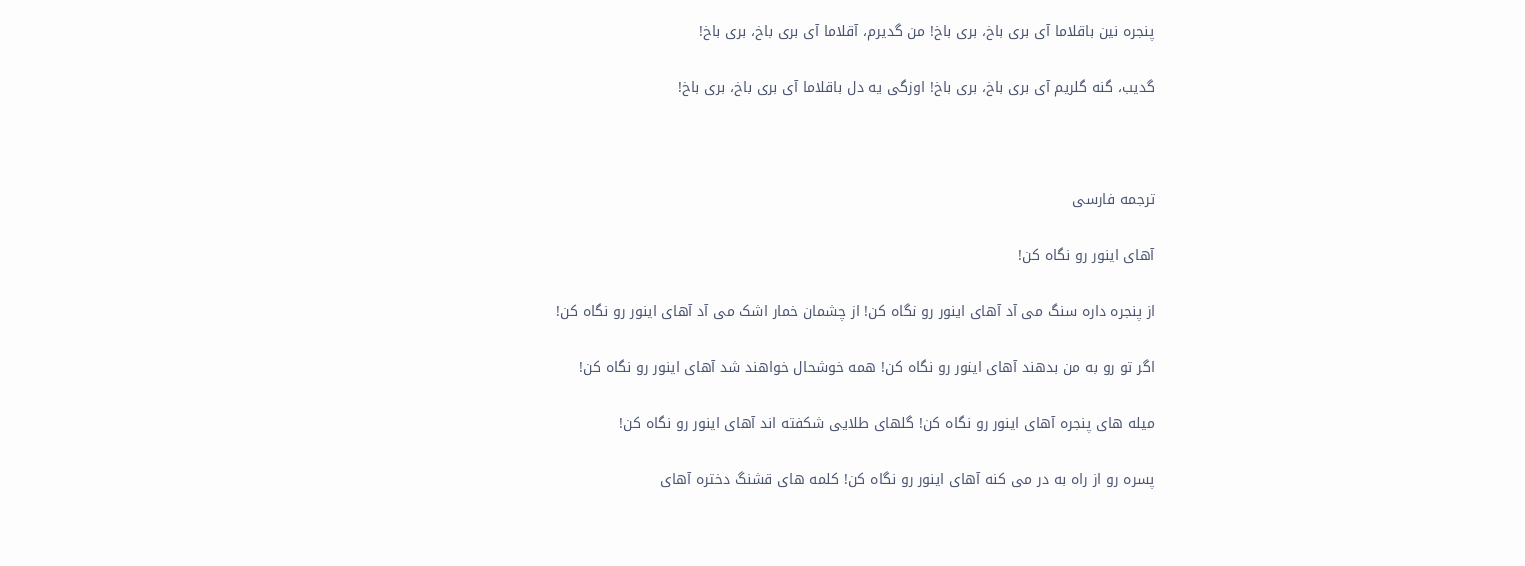پنجره نین باقلاما آی بری باخ، بری باخ! من گدیرم، آقلاما آی بری باخ، بری باخ!

گدیب، گنه گلریم آی بری باخ، بری باخ! اوزگی یه دل باقلاما آی بری باخ، بری باخ!



ترجمه فارسی

آهای اینور رو نگاه کن!

از پنجره داره سنگ می آد آهای اینور رو نگاه کن! از چشمان خمار اشک می آد آهای اینور رو نگاه کن!

اگر تو رو به من بدهند آهای اینور رو نگاه کن! همه خوشحال خواهند شد آهای اینور رو نگاه کن!

میله های پنجره آهای اینور رو نگاه کن! گلهای طلایی شکفته اند آهای اینور رو نگاه کن!

پسره رو از راه به در می کنه آهای اینور رو نگاه کن! کلمه های قشنگ دختره آهای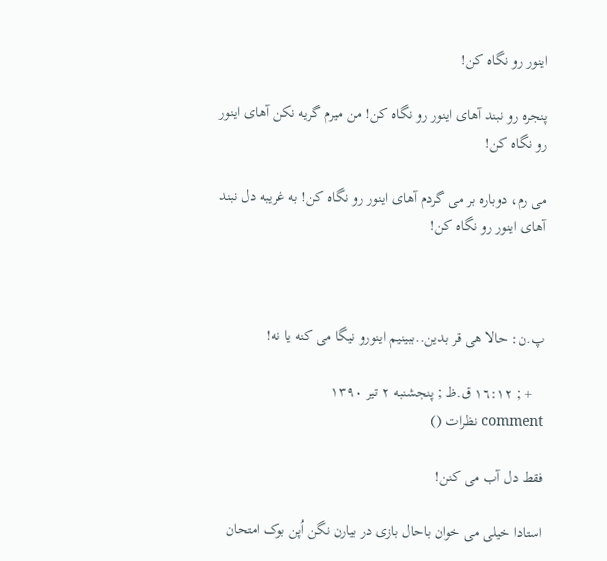اینور رو نگاه کن!

پنجره رو نبند آهای اینور رو نگاه کن! من میرم گریه نکن آهای اینور رو نگاه کن!

می رم، دوباره بر می گردم آهای اینور رو نگاه کن! به غریبه دل نبند آهای اینور رو نگاه کن!



پ.ن: حالا هی قر بدین..ببینیم اینورو نیگا می کنه یا نه!

   + ; ۱٢:۱٦ ق.ظ ; پنجشنبه ٢ تیر ۱۳٩٠
comment نظرات ()

فقط دل آب می کنن!

استادا خیلی می خوان باحال بازی در بیارن نگن اُپن بوک امتحان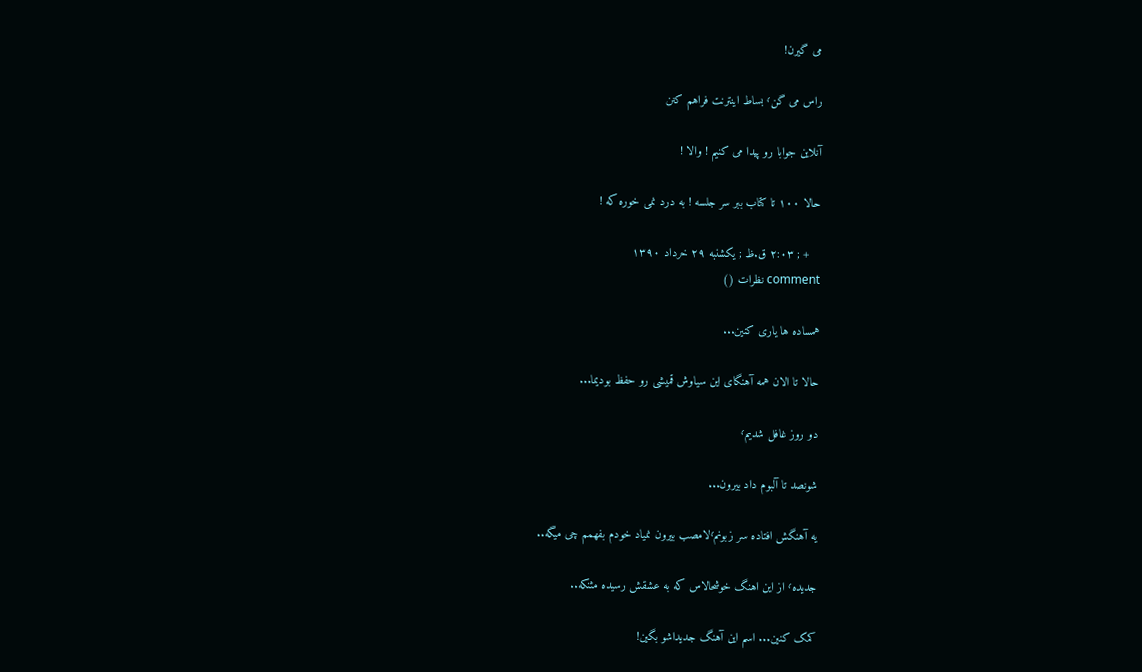می گیرن!

راس می گن٬ بساط اینترنت فراهم کنن

آنلاین جوابا رو پیدا می کنیم ! والا !

حالا ۱۰۰ تا کتاب ببر سر جلسه ! به درد نمی خوره که !

   + ; ٢:٠۳ ق.ظ ; یکشنبه ٢٩ خرداد ۱۳٩٠
comment نظرات ()

همساده ها یاری کنین...

حالا تا الان همه آهنگای این سیاوش قمیشی رو حفظ بودیما...

دو روز غافل شدیم٬

شونصد تا آلبوم داد بیرون...

یه آهنگش افتاده سر زبونم٬لامصب بیرون نمیاد خودم بفهمم چی میگه..

جدیده٬ از این اهنگ خوشحالاس که به عشقش رسیده مثنکه..

کمک کنین... اسم این آهنگ جدیداشو بگین!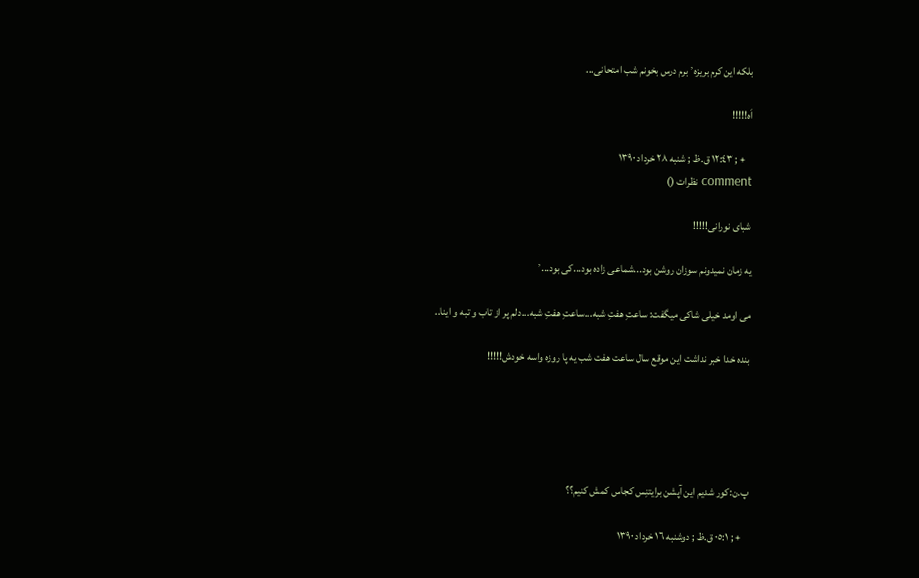بلکه این کرم بریزه٬ برم درس بخونم شب امتحانی...

اَه!!!!!

   + ; ۱٢:٤۳ ق.ظ ; شنبه ٢۸ خرداد ۱۳٩٠
comment نظرات ()

شبای نورانی!!!!!

یه زمان نمیدونم سوزان روشن بود...شماعی زاده بود...کی بود...٬

می اومد خیلی شاکی میگفت: ساعتِ هفتِ شبه...ساعتِ هفتِ شبه...دلم پر از تاب و تبه و اینا..

بنده خدا خبر نداشت این موقع سال ساعت هفت شب یه پا روزه واسه خودش!!!!!





پ.ن:کور شدیم این آپشن برایتنِس کجاس کمش کنیم؟؟

   + ; ۱:٠٥ ق.ظ ; دوشنبه ۱٦ خرداد ۱۳٩٠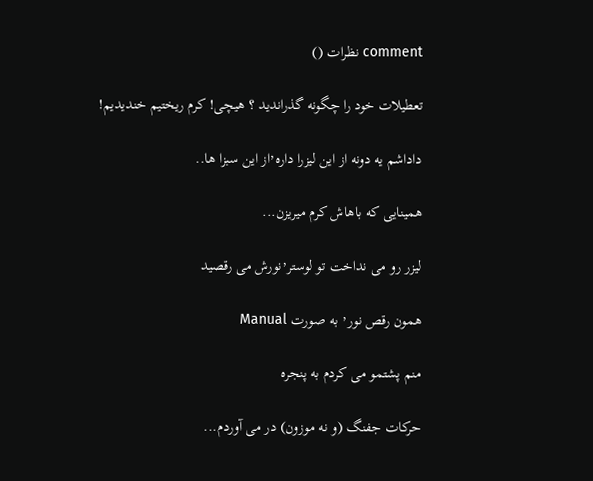comment نظرات ()

تعطیلات خود را چگونه گذراندید ؟ هیچی! کرم ریختیم خندیدیم!

داداشم یه دونه از این لیزرا داره٬از این سبزا ها..

همینایی که باهاش کرم میریزن...

لیزر رو می نداخت تو لوستر٬نورش می رقصید

همون رقص نور٬ به صورت Manual

منم پشتمو می کردم به پنجره

حرکات جفنگ (و نه موزون) در می آوردم...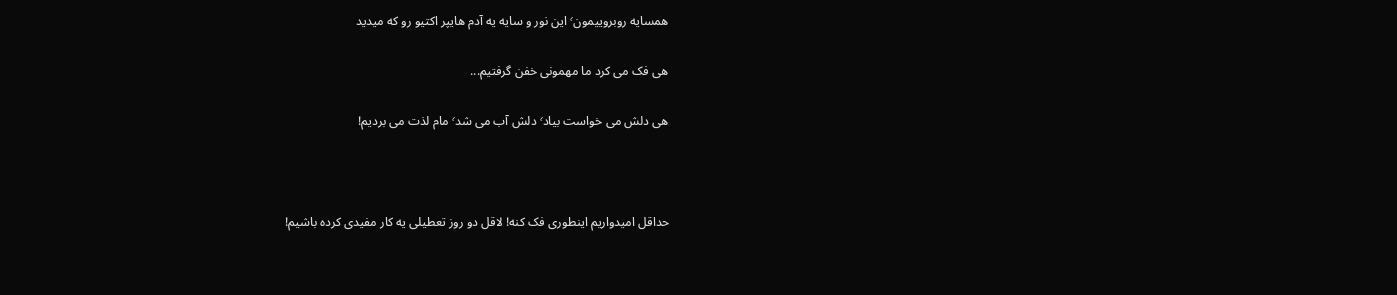همسایه روبروییمون٬ این نور و سایه یه آدم هایپر اکتیو رو که میدید

هی فک می کرد ما مهمونی خفن گرفتیم...

هی دلش می خواست بیاد٬ دلش آب می شد٬ مام لذت می بردیم!



حداقل امیدواریم اینطوری فک کنه! لاقل دو روز تعطیلی یه کار مفیدی کرده باشیم!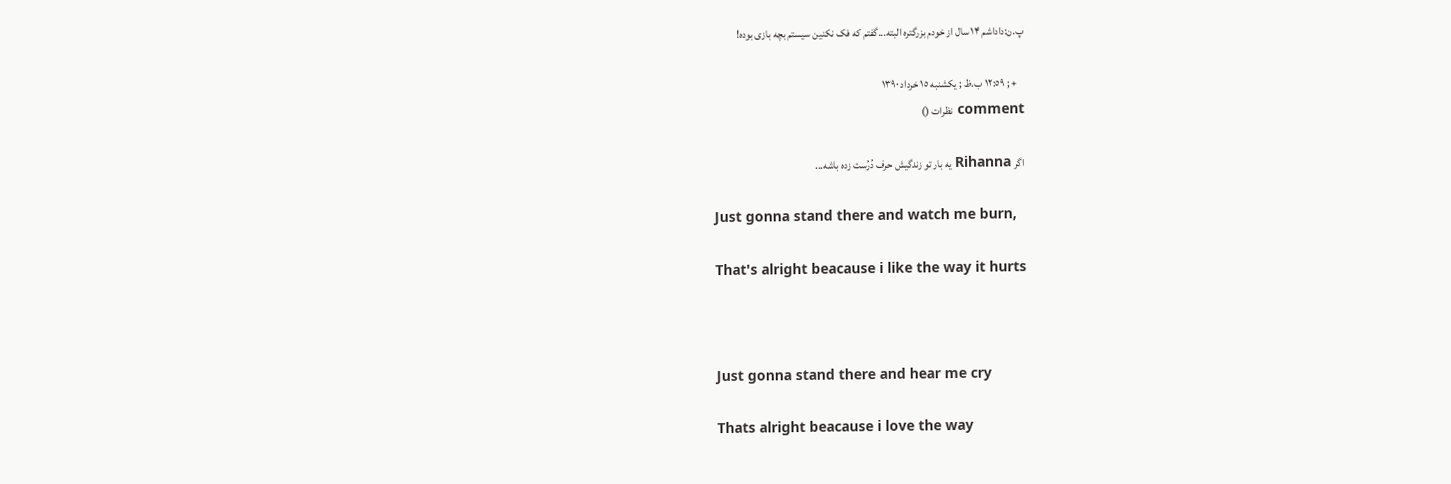پ.ن:داداشم ۱۴ سال از خودم بزرگتره البته...گفتم که فک نکنین سیستم بچه بازی بوده!

   + ; ۱٢:٥٩ ب.ظ ; یکشنبه ۱٥ خرداد ۱۳٩٠
comment نظرات ()

اگر Rihanna یه بار تو زندگیش حرف دُرُست زده باشه...

Just gonna stand there and watch me burn,

That's alright beacause i like the way it hurts



Just gonna stand there and hear me cry

Thats alright beacause i love the way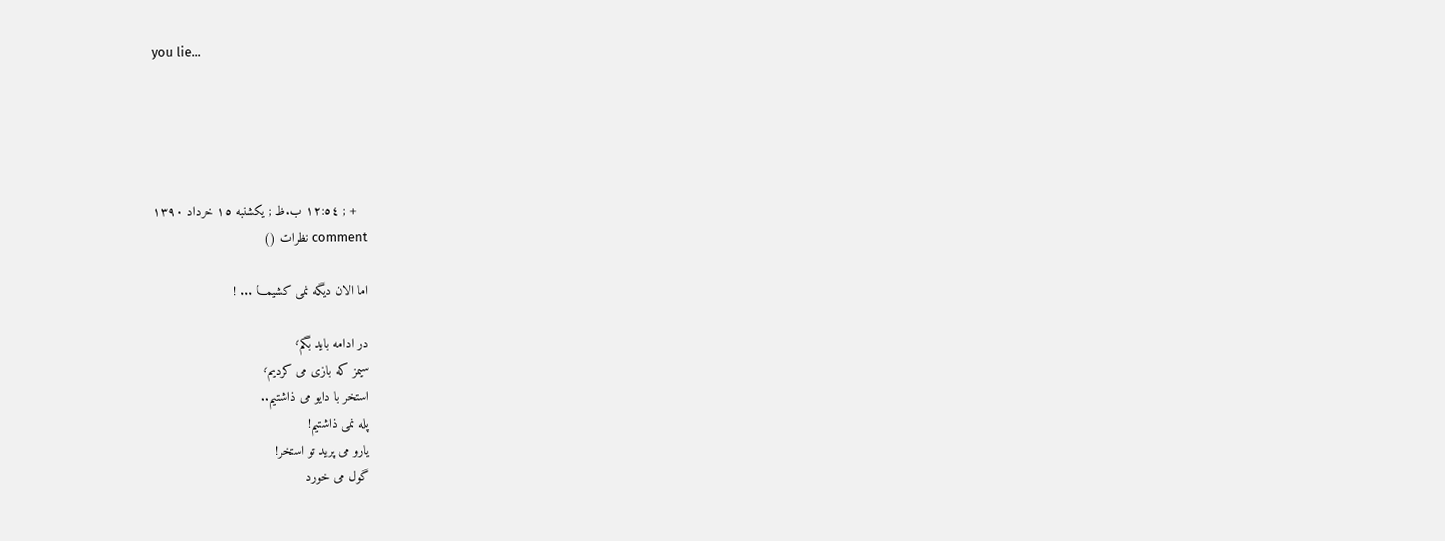you lie...





   + ; ۱٢:٥٤ ب.ظ ; یکشنبه ۱٥ خرداد ۱۳٩٠
comment نظرات ()

اما الان دیگه نمی کشیمـــا ... !

در ادامه باید بگم٬
سیمز که بازی می کردیم٬
استخر با دایو می ذاشتیم..
پله نمی ذاشتیم!
یارو می پرید تو استخر!
گول می خورد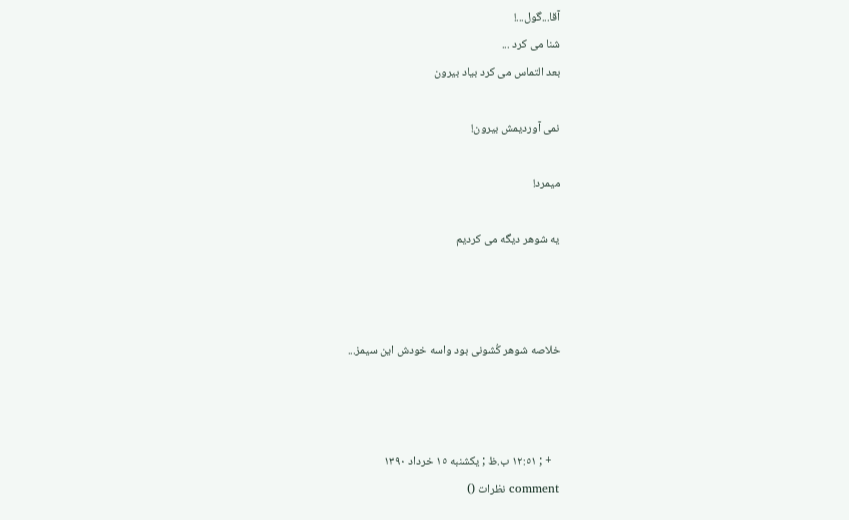آقا...گول...!
شنا می کرد ...
بعد التماس می کرد بیاد بیرون

نمی آوردیمش بیرون!

میمرد!

یه شوهر دیگه می کردیم



خلاصه شوهر کُشونی بود واسه خودش این سیمز...



   + ; ۱٢:٥۱ ب.ظ ; یکشنبه ۱٥ خرداد ۱۳٩٠
comment نظرات ()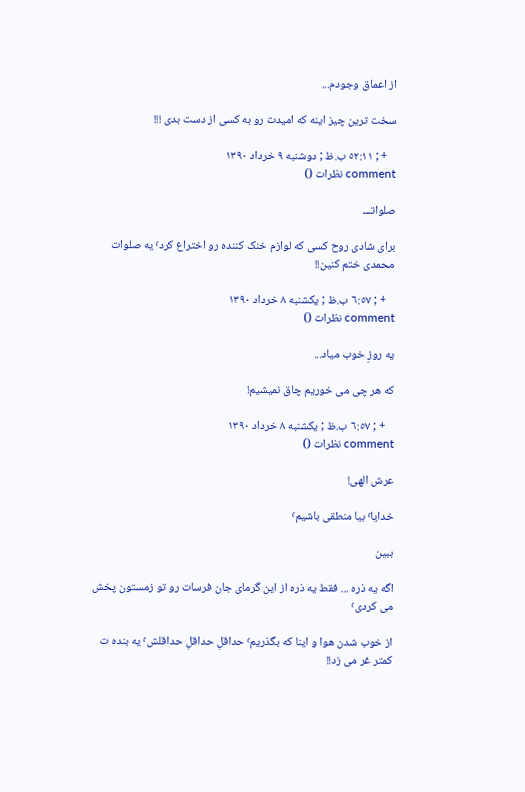از اعماق وجودم...

سخت ترین چیز اینه که امیدت رو به کسی از دست بدی !!!

   + ; ۱۱:٥٢ ب.ظ ; دوشنبه ٩ خرداد ۱۳٩٠
comment نظرات ()

صلواتـــ

برای شادی روح کسی که لوازم خنک کننده رو اختراع کرد٬ یه صلوات محمدی ختم کنین!!

   + ; ٦:٥٧ ب.ظ ; یکشنبه ۸ خرداد ۱۳٩٠
comment نظرات ()

یه روزِ خوب میاد...

که هر چی می خوریم چاق نمیشیم!

   + ; ٦:٥٧ ب.ظ ; یکشنبه ۸ خرداد ۱۳٩٠
comment نظرات ()

عرش الهی!

خدایا٬ بیا منطقی باشیم٬

ببین

اگه یه ذره ... فقط یه ذره از این گرمای جان فرسات رو تو زمستون پخش می کردی٬

از خوب شدن هوا و اینا که بگذریم٬ حداقلِ حداقلِ حداقلش٬ یه بنده ت کمتر غر می زد!!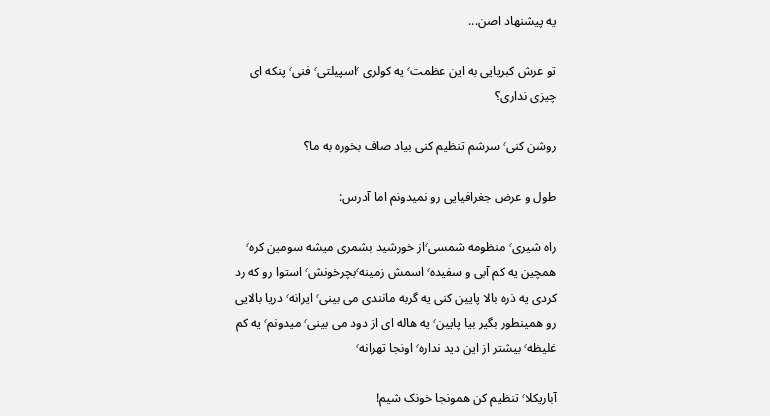یه پیشنهاد اصن...

تو عرش کبریایی به این عظمت٬ یه کولری ٬اسپیلتی٬ فنی٬ پنکه ای چیزی نداری؟

روشن کنی٬ سرشم تنظیم کنی بیاد صاف بخوره به ما؟

طول و عرض جغرافیایی رو نمیدونم اما آدرس:

راه شیری٬ منظومه شمسی٬از خورشید بشمری میشه سومین کره٬ همچین یه کم آبی و سفیده٬ اسمش زمینه٬بچرخونش٬ استوا رو که رد کردی یه ذره بالا پایین کنی یه گربه مانندی می بینی٬ ایرانه٬ دریا بالایی رو همینطور بگیر بیا پایین٬ یه هاله ای از دود می بینی٬ میدونم٬ یه کم غلیظه٬ بیشتر از این دید نداره٬ اونجا تهرانه٬

آباریکلا٬ تنظیم کن همونجا خونک شیم!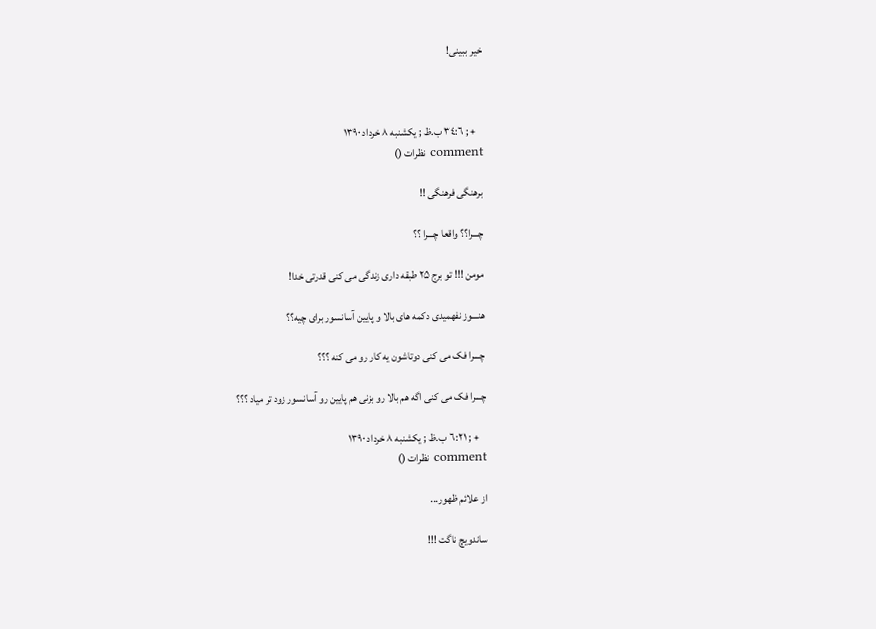خیر ببینی!



   + ; ٦:۳٤ ب.ظ ; یکشنبه ۸ خرداد ۱۳٩٠
comment نظرات ()

برهنگی فرهنگی !!

چـــرا؟؟ واقعا چـــرا ؟؟

مومن !!! تو برج ۲۵ طبقه داری زندگی می کنی قدرتی خدا!

هنـــوز نفهمیدی دکمه های بالا و پایین آسانسور برای چیه؟؟

چـــرا فک می کنی دوتاشون یه کار رو می کنه ؟؟؟

چـــرا فک می کنی اگه هم بالا رو بزنی هم پایین رو آسانسور زود تر میاد ؟؟؟

   + ; ٦:٢۱ ب.ظ ; یکشنبه ۸ خرداد ۱۳٩٠
comment نظرات ()

از علائم ظهور...

ساندویچ ناگت !!!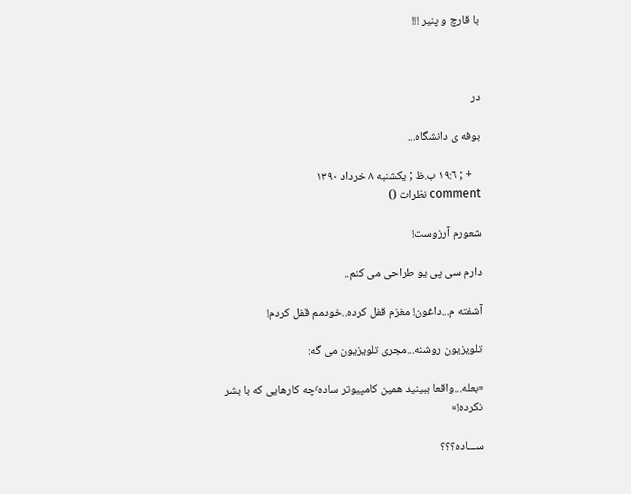با قارچ و پنیر !!!



در

بوفه ی دانشگاه...

   + ; ٦:۱٩ ب.ظ ; یکشنبه ۸ خرداد ۱۳٩٠
comment نظرات ()

شعورم آرزوست!

دارم سی پی یو طراحی می کنم..

آشفته م...داغون! مغزم قفل کرده..خودمم قفل کردم!

تلویزیون روشنه...مجری تلویزیون می گه:

«بعله...واقعا ببینید همین کامپیوتر ساده٬‌چه کارهایی که با بشر نکرده!»

ســـاده؟؟؟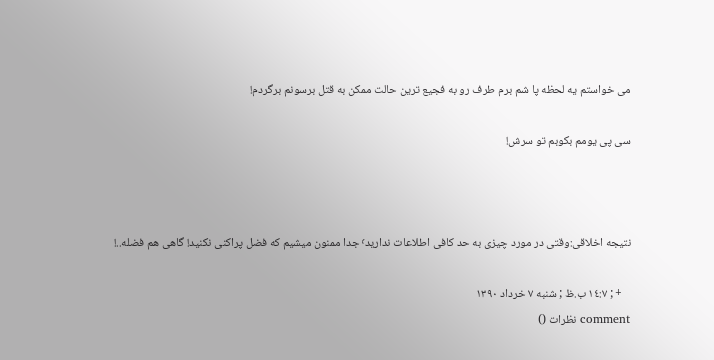می خواستم یه لحظه پا شم برم طرف رو به فجیع ترین حالت ممکن به قتل برسونم برگردم!

سی پی یومم بکوبم تو سرش!



نتیجه اخلاقی:وقتی در مورد چیزی به حد کافی اطلاعات ندارید٬ جدا ممنون میشیم که فضل پراکنی نکنید! گاهی هم فضله..!

   + ; ٧:۱٤ ب.ظ ; شنبه ٧ خرداد ۱۳٩٠
comment نظرات ()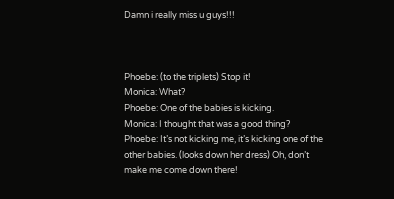Damn i really miss u guys!!!



Phoebe: (to the triplets) Stop it!
Monica: What?
Phoebe: One of the babies is kicking.
Monica: I thought that was a good thing?
Phoebe: It’s not kicking me, it’s kicking one of the other babies. (looks down her dress) Oh, don’t make me come down there!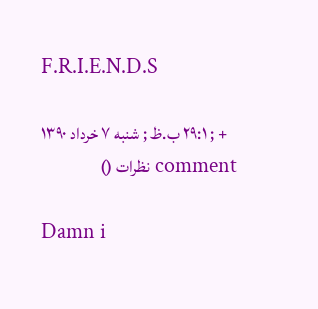F.R.I.E.N.D.S

   + ; ۱:٢٩ ب.ظ ; شنبه ٧ خرداد ۱۳٩٠
comment نظرات ()

Damn i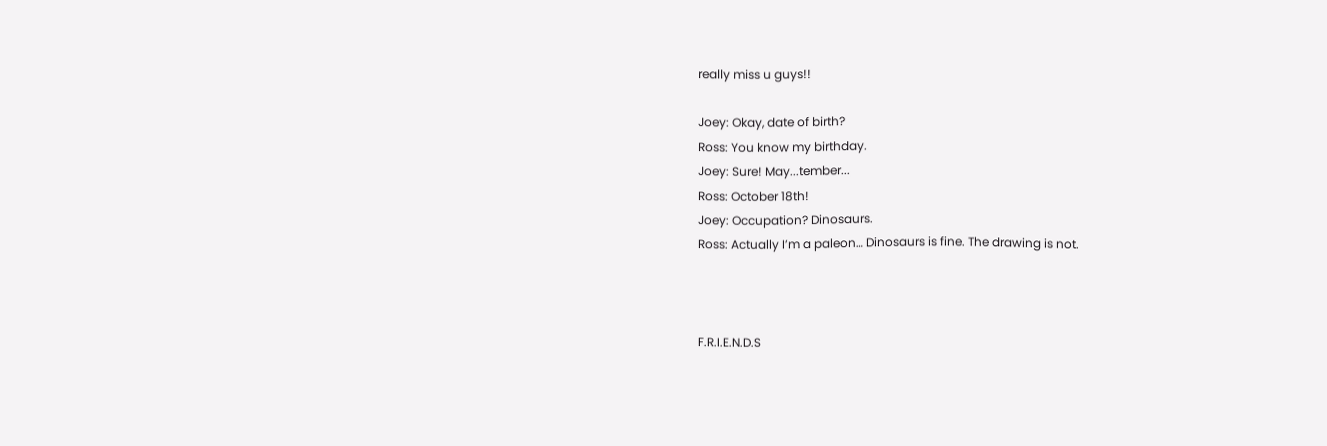really miss u guys!!

Joey: Okay, date of birth?
Ross: You know my birthday.
Joey: Sure! May...tember...
Ross: October 18th!
Joey: Occupation? Dinosaurs.
Ross: Actually I’m a paleon… Dinosaurs is fine. The drawing is not.



F.R.I.E.N.D.S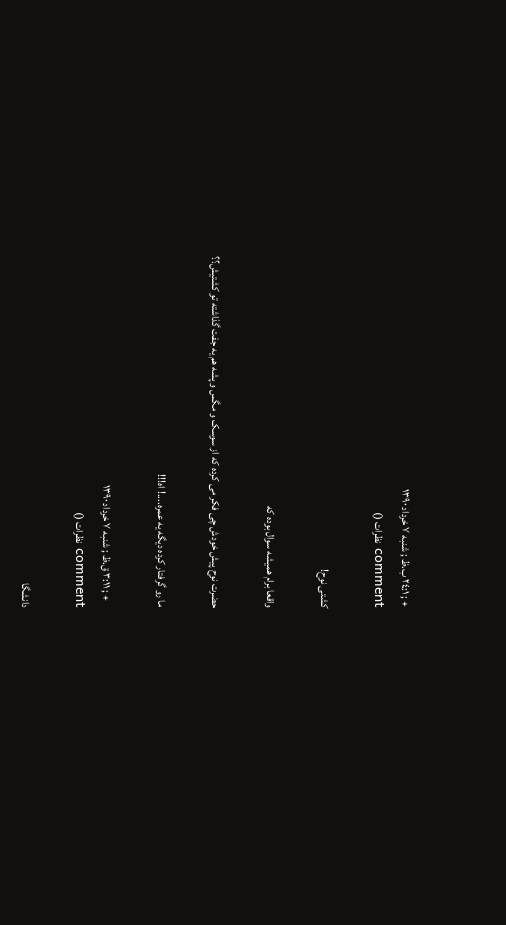+ ; ۱:٢٤ ب.ظ ; شنبه ٧ خرداد ۱۳٩٠
comment نظرات ()

کشتی نوح!

واقعا برام همیشه سوال بوده که

حضرت نوح پیش خودش چی فکر می کرده که از سوسک و مگس و پشه هم یه جفت گذاشته تو کشتیش؟؟

ما رو گرفتار کرده دیگه یه عمره....! اه!!!

   + ; ۳:۱۱ ق.ظ ; شنبه ٧ خرداد ۱۳٩٠
comment نظرات ()

دانشگا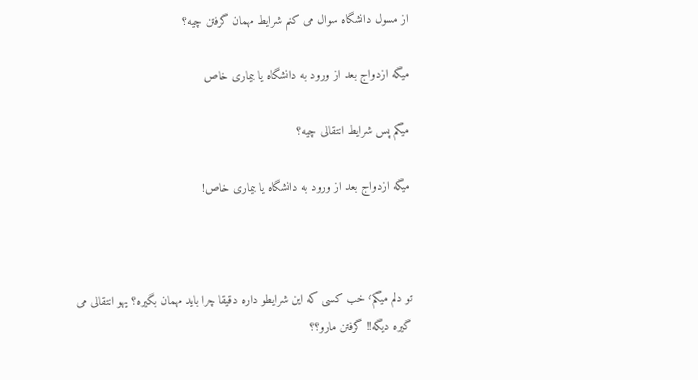از مسول دانشگاه سوال می کنم شرایط مهمان گرفتن چیه؟

میگه ازدواج بعد از ورود به دانشگاه یا بیماری خاص

میگم پس شرایط انتقالی چیه؟

میگه ازدواج بعد از ورود به دانشگاه یا بیماری خاص!



تو دلم میگم٬ خب کسی که این شرایطو داره دقیقا چرا باید مهمان بگیره؟ یهو انتقالی می گیره دیگه!! گرفتن مارو؟؟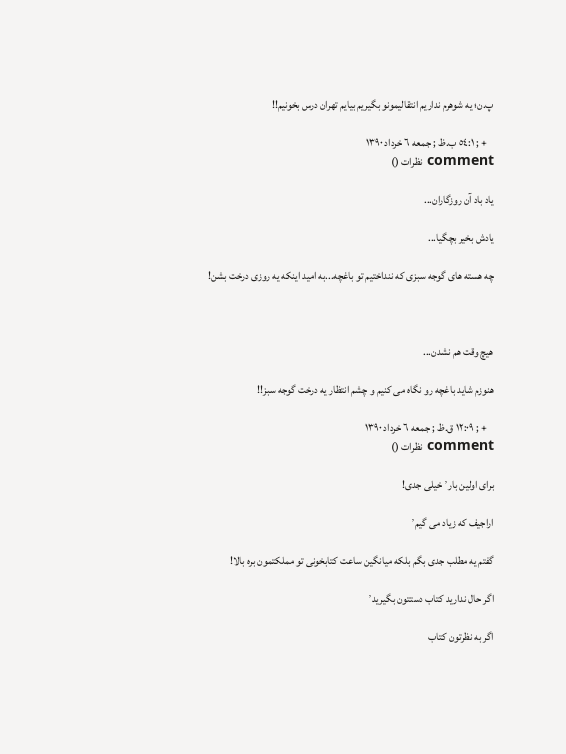پ.ن؛ یه شوهرم نداریم انتقالیمونو بگیریم بیایم تهران درس بخونیم!!

   + ; ۱:٥٤ ب.ظ ; جمعه ٦ خرداد ۱۳٩٠
comment نظرات ()

یاد باد آن روزگاران...

یادش بخیر بچگیا...

چه هسته های گوجه سبزی که ننداختیم تو باغچه...به امید اینکه یه روزی درخت بشن!



هیچ وقت هم نشدن...

هنوزم شاید باغچه رو نگاه می کنیم و چشم انتظار یه درخت گوجه سبز!!

   + ; ۱٢:٠٩ ق.ظ ; جمعه ٦ خرداد ۱۳٩٠
comment نظرات ()

برای اولین بار٬ خیلی جدی!

اراجیف که زیاد می گیم٬

گفتم یه مطلب جدی بگم بلکه میانگین ساعت کتابخونی تو مملکتمون بره بالا!

اگر حال ندارید کتاب دستتون بگیرید٬

اگر به نظرتون کتاب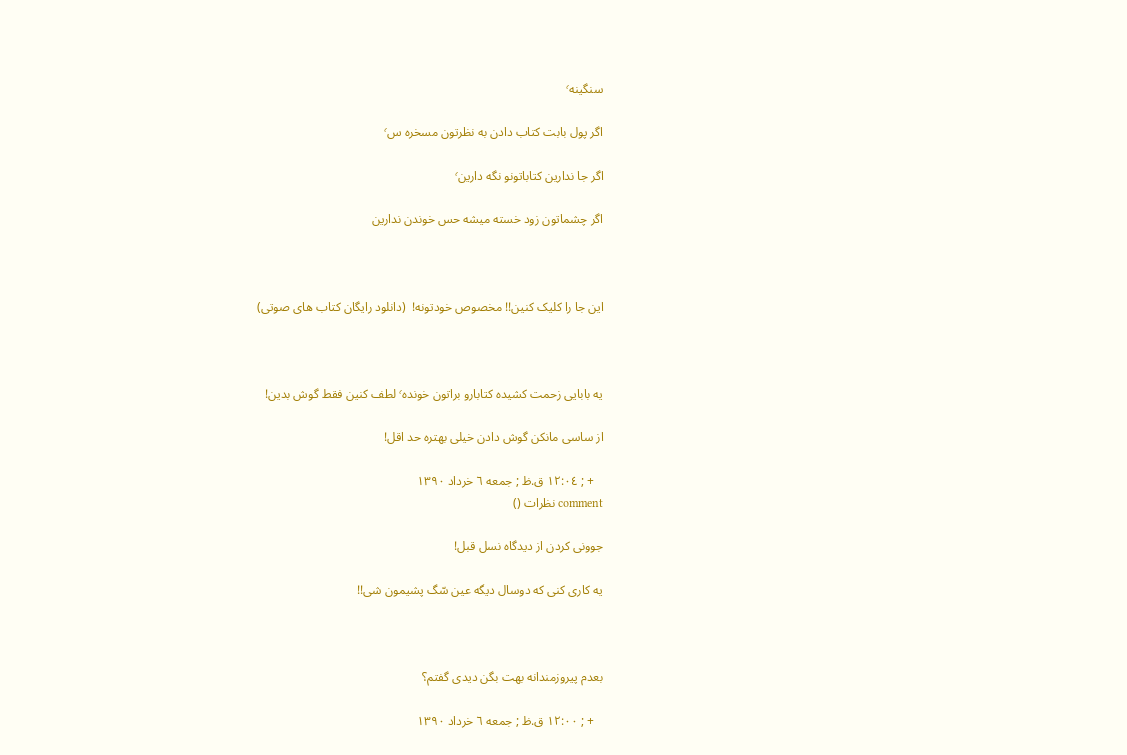سنگینه٬

اگر پول بابت کتاب دادن به نظرتون مسخره س٬

اگر جا ندارین کتاباتونو نگه دارین٬

اگر چشماتون زود خسته میشه حس خوندن ندارین



این جا را کلیک کنین!! مخصوص خودتونه!  (دانلود رایگان کتاب های صوتی)



یه بابایی زحمت کشیده کتابارو براتون خونده٬ لطف کنین فقط گوش بدین!

از ساسی مانکن گوش دادن خیلی بهتره حد اقل!

   + ; ۱٢:٠٤ ق.ظ ; جمعه ٦ خرداد ۱۳٩٠
comment نظرات ()

جوونی کردن از دیدگاه نسل قبل!

یه کاری کنی که دوسال دیگه عین سّگ پشیمون شی!!



بعدم پیروزمندانه بهت بگن دیدی گفتم؟

   + ; ۱٢:٠٠ ق.ظ ; جمعه ٦ خرداد ۱۳٩٠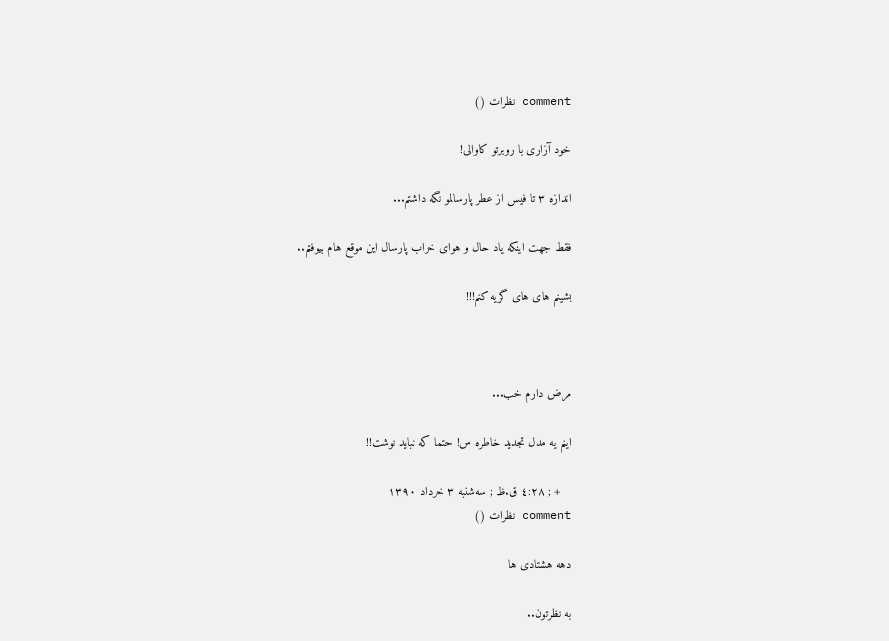comment نظرات ()

خود آزاری با روبرتو کاوالی!

اندازه ۳ تا فیس از عطر پارسالمو نگه داشتم...

فقط جهت اینکه یاد حال و هوای خراب پارسال این موقع هام بیوفتم..

بشینم های های گریه کنم!!!



مرض دارم خب...

اینم یه مدل تجدید خاطره س! حتما که نباید نوشت!!

   + ; ٤:٢۸ ق.ظ ; سه‌شنبه ۳ خرداد ۱۳٩٠
comment نظرات ()

دهه هشتادی ها

به نظرتون..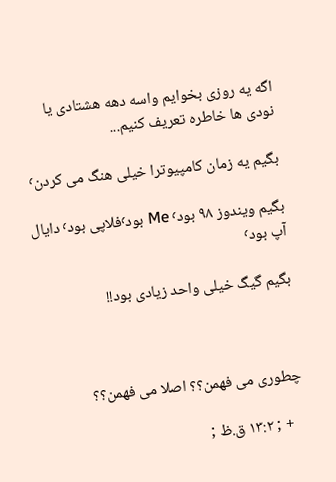اگه یه روزی بخوایم واسه دهه هشتادی یا نودی ها خاطره تعریف کنیم...

بگیم یه زمان کامپیوترا خیلی هنگ می کردن٬

بگیم ویندوز ۹۸ بود٬ Me بود٬فلاپی بود٬ دایال آپ بود٬

بگیم گیگ خیلی واحد زیادی بود!!



چطوری می فهمن؟؟ اصلا می فهمن؟؟

   + ; ٢:۱۳ ق.ظ ;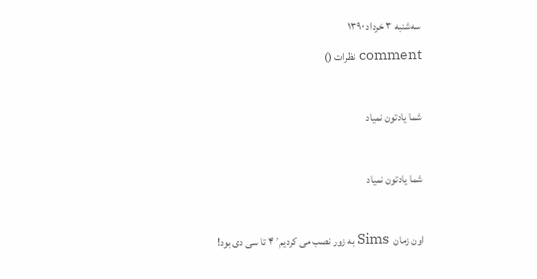سه‌شنبه ۳ خرداد ۱۳٩٠
comment نظرات ()

شما یادتون نمیاد

شما یادتون نمیاد

اون زمان  Sims به زور نصب می کردیم٬ ۴ تا سی دی بود!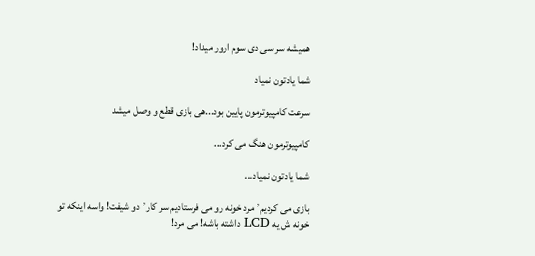همیشه سر سی دی سوم ارور میداد!

شما یادتون نمیاد

سرعت کامپیوترمون پایین بود...هی بازی قطع و وصل میشد

کامپیوترمون هنگ می کرد...

شما یادتون نمیاد...

بازی می کردیم٬ مرد خونه رو می فرستادیم سر کار٬ دو شیفت! واسه اینکه تو خونه ش یه LCD داشته باشه! می مرد!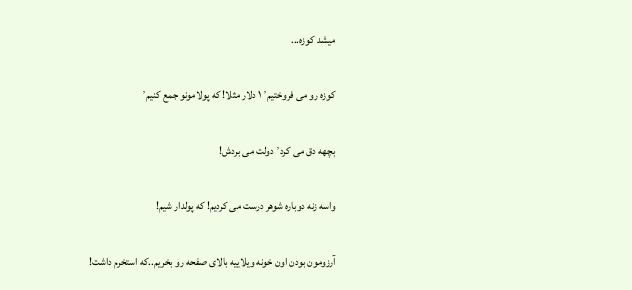میشد کوزه...

کوزه رو می فروختیم٬ ۱ دلار مثلا! که پولامونو جمع کنیم٬

بچهه دق می کرد٬ دولت می بردش!

واسه زنه دوباره شوهر درست می کردیم! که پولدار شیم!

آرزومون بودن اون خونه ویلاییه بالای صفحه رو بخریم..که استخرم داشت!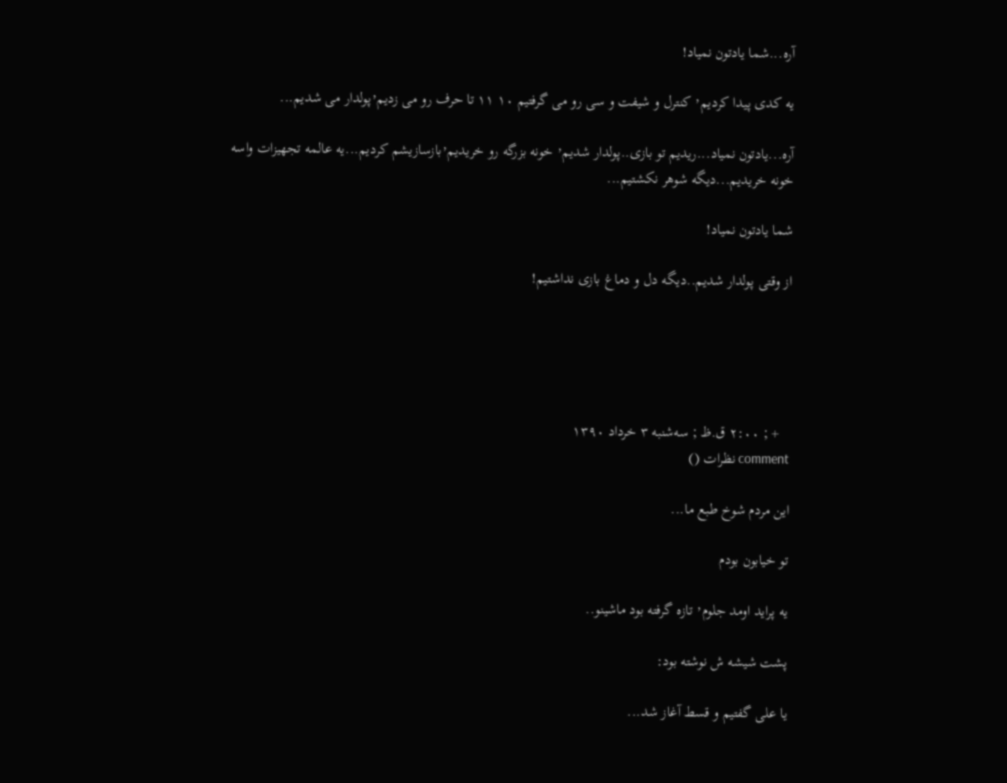آره...شما یادتون نمیاد!

یه کدی پیدا کردیم٬ کنترل و شیفت و سی رو می گرفتیم ۱۰ ۱۱ تا حرف رو می زدیم٬پولدار می شدیم...

آره...یادتون نمیاد...ریدیم تو بازی..پولدار شدیم٬ خونه بزرگه رو خریدیم٬بازسازیشم کردیم...یه عالمه تجهیزات واسه خونه خریدیم...دیگه شوهر نکشتیم...

شما یادتون نمیاد!

از وقتی پولدار شدیم..دیگه دل و دماغ بازی نداشتیم!





   + ; ٢:٠٠ ق.ظ ; سه‌شنبه ۳ خرداد ۱۳٩٠
comment نظرات ()

این مردم شوخ طبع ما...

تو خیابون بودم

یه پراید اومد جلوم٬ تازه گرفته بود ماشینو..

پشت شیشه ش نوشته بود:

یا علی گفتیم و قسط آغاز شد...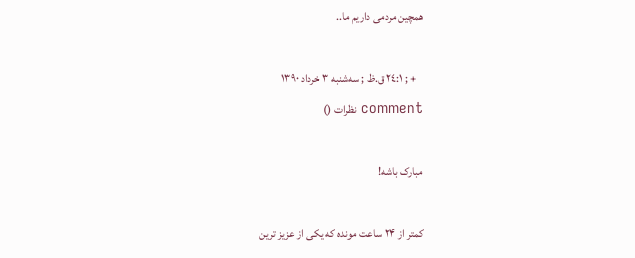همچین مردمی داریم ما..

   + ; ۱:٢٤ ق.ظ ; سه‌شنبه ۳ خرداد ۱۳٩٠
comment نظرات ()

مبارک باشه!

کمتر از ۲۴ ساعت مونده که یکی از عزیز ترین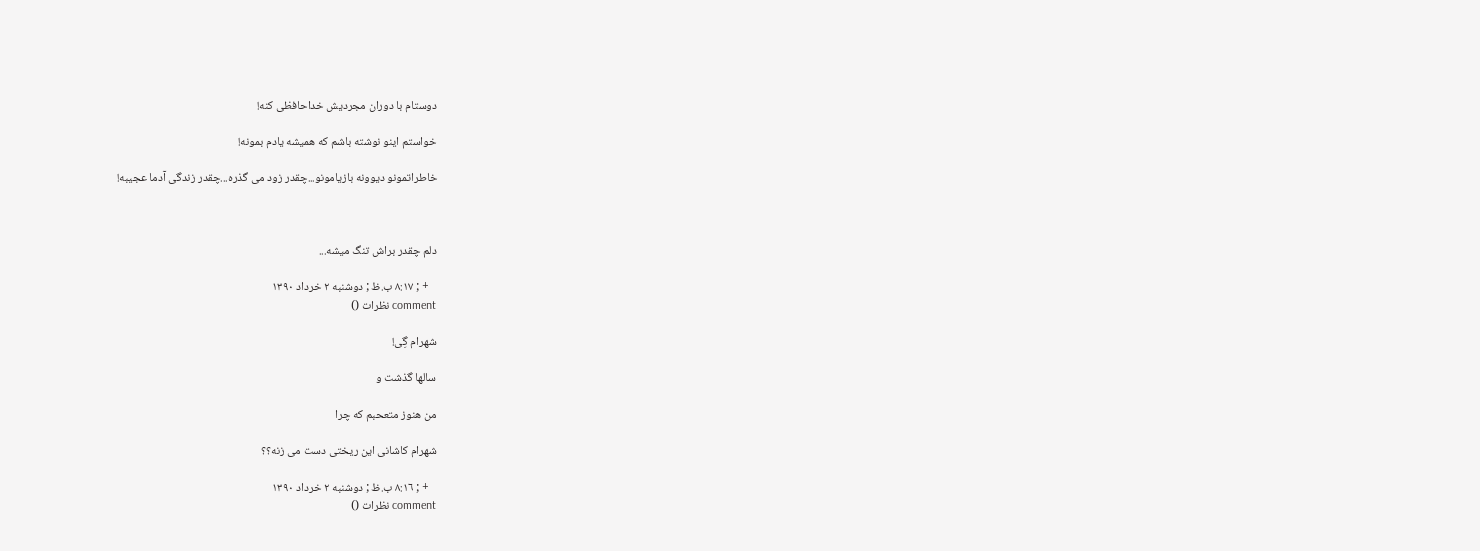دوستام با دوران مجردیش خداحافظی کنه!

خواستم اینو نوشته باشم که همیشه یادم بمونه!

خاطراتمونو دیوونه بازیامونو...چقدر زود می گذره...چقدر زندگی آدما عجیبه!



دلم چقدر براش تنگ میشه...

   + ; ۸:۱٧ ب.ظ ; دوشنبه ٢ خرداد ۱۳٩٠
comment نظرات ()

شهرام گِی!

سالها گذشت و

من هنوز متعحبم که چرا

شهرام کاشانی این ریختی دست می زنه؟؟

   + ; ۸:۱٦ ب.ظ ; دوشنبه ٢ خرداد ۱۳٩٠
comment نظرات ()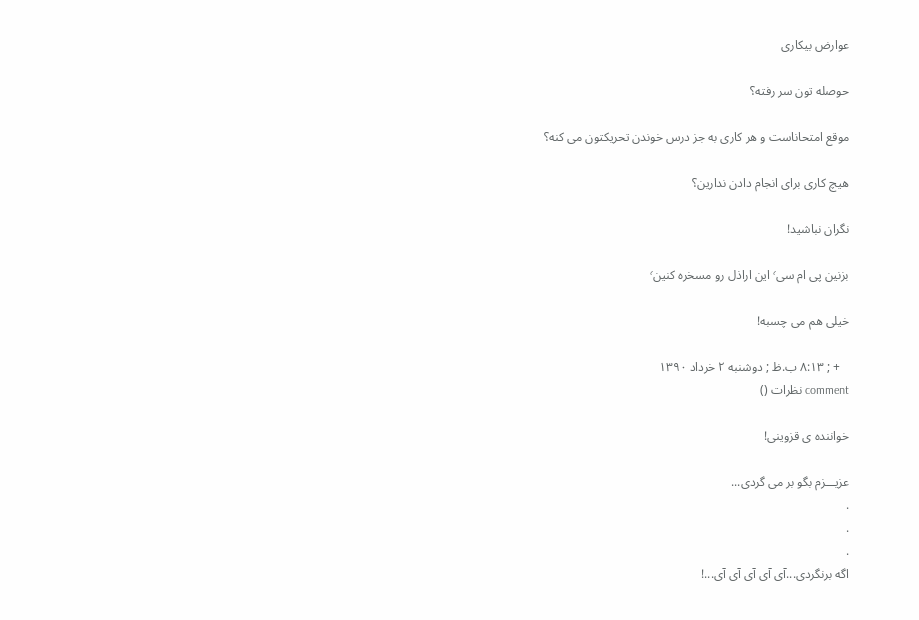عوارض بیکاری

حوصله تون سر رفته؟

موقع امتحاناست و هر کاری به جز درس خوندن تحریکتون می کنه؟

هیچ کاری برای انجام دادن ندارین؟

نگران نباشید!

بزنین پی ام سی٬ این اراذل رو مسخره کنین٬

خیلی هم می چسبه!

   + ; ۸:۱۳ ب.ظ ; دوشنبه ٢ خرداد ۱۳٩٠
comment نظرات ()

خواننده ی قزوینی!

عزیـــزم بگو بر می گردی...
.
.
.
اگه برنگردی...آی آی آی آی آی...!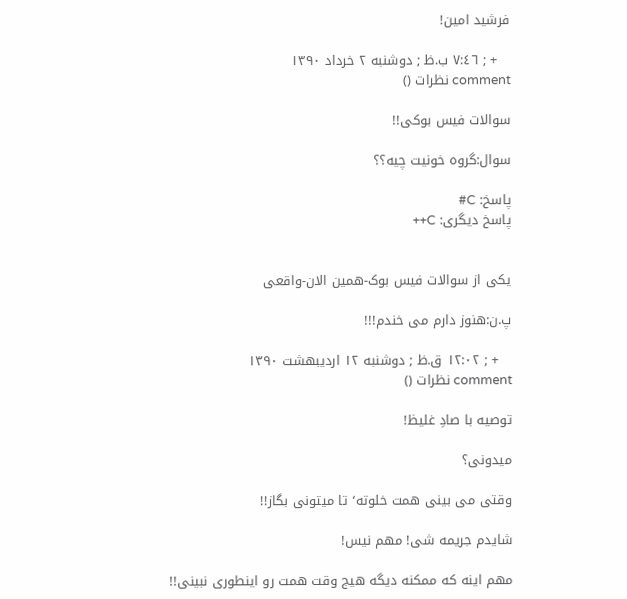فرشید امین!

   + ; ٧:٤٦ ب.ظ ; دوشنبه ٢ خرداد ۱۳٩٠
comment نظرات ()

سوالات فیس بوکی!!

سوال:گروه خونیت چیه؟؟

پاسخ: C#
پاسخ دیگری: C++


یکی از سوالات فیس بوک-همین الان-واقعی

پ.ن:هنوز دارم می خندم!!!

   + ; ۱٢:٠٢ ق.ظ ; دوشنبه ۱٢ اردیبهشت ۱۳٩٠
comment نظرات ()

توصیه با صادِ غلیظ!

میدونی؟

وقتی می بینی همت خلوته٬ تا میتونی بگاز!!

شایدم جریمه شی! مهم نیس!

مهم اینه که ممکنه دیگه هیج وقت همت رو اینطوری نبینی!!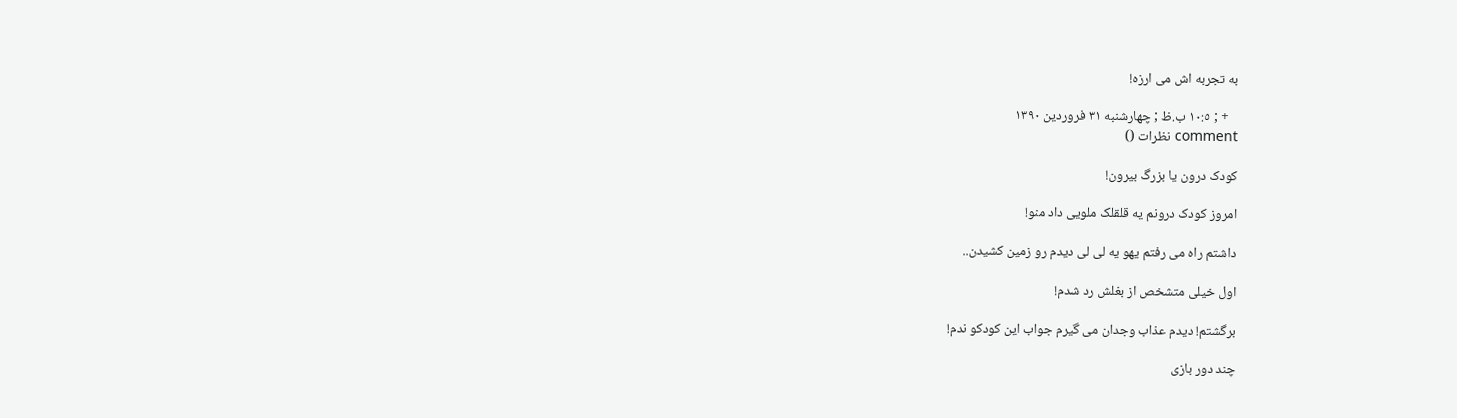به تجربه اش می ارزه!

   + ; ٥:۱٠ ب.ظ ; چهارشنبه ۳۱ فروردین ۱۳٩٠
comment نظرات ()

کودک درون یا بزرگ بیرون!

امروز کودک درونم یه قلقلک ملویی داد منو!

داشتم راه می رفتم یهو یه لی لی دیدم رو زمین کشیدن..

اول خیلی متشخص از بغلش رد شدم!

برگشتم! دیدم عذاب وجدان می گیرم جواب این کودکو ندم!

چند دور بازی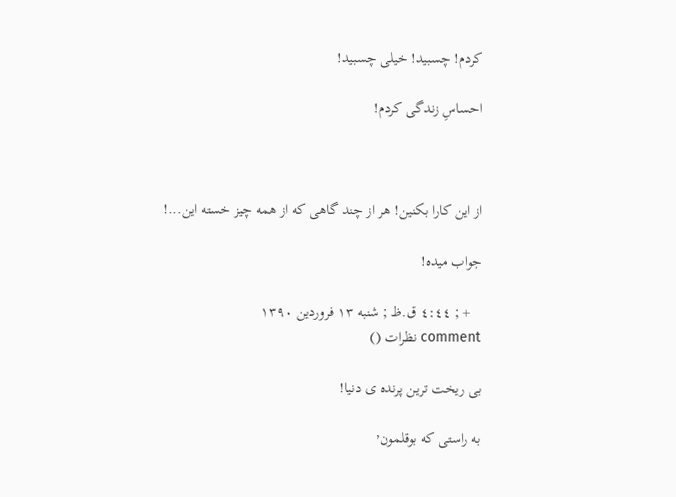کردم! چسبید! خیلی چسبید!

احساسِ زندگی کردم!



از این کارا بکنین! هر از چند گاهی که از همه چیز خسته این...!

جواب میده!

   + ; ٤:٤٤ ق.ظ ; شنبه ۱۳ فروردین ۱۳٩٠
comment نظرات ()

بی ریخت ترین پرنده ی دنیا!

به راستی که بوقلمون٬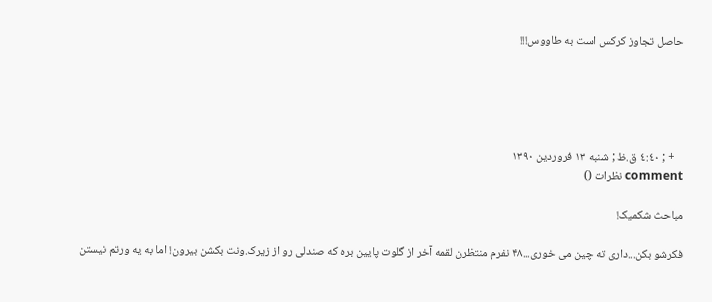حاصل تجاوز کرکس است به طاووس!!!





   + ; ٤:٤٠ ق.ظ ; شنبه ۱۳ فروردین ۱۳٩٠
comment نظرات ()

مباحث شکمیک!

فکرشو بکن...داری ته چین می خوری...۴۸ نفرم منتظرن لقمه آخر از گلوت پایین بره که صندلی رو از زیرک.ونت بکشن بیرون! اما به یه ورتم نیستن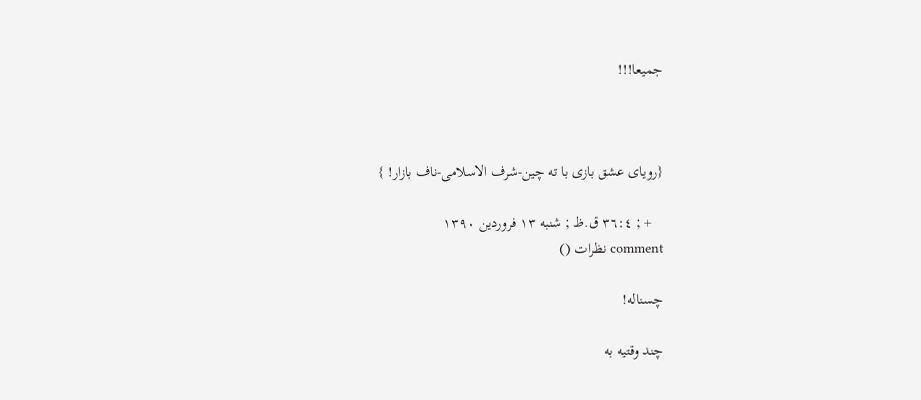جمیعا!!!



{رویای عشق بازی با ته چین-شرف الاسلامی-ناف بازار! }

   + ; ٤:۳٦ ق.ظ ; شنبه ۱۳ فروردین ۱۳٩٠
comment نظرات ()

چسناله!

چند وقتیه به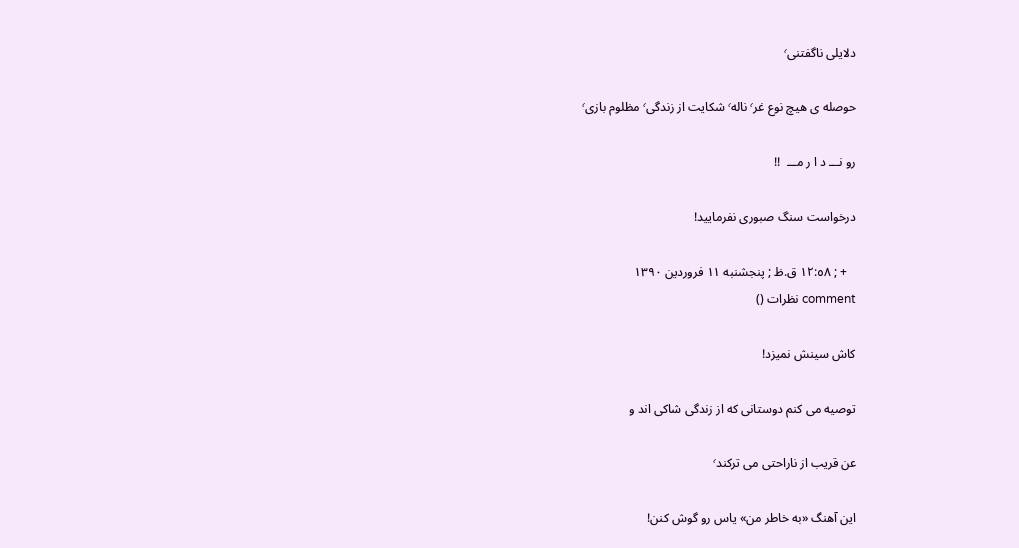دلایلی ناگفتنی٬

حوصله ی هیچ نوع غر٬ ناله٬ شکایت از زندگی٬ مظلوم بازی٬

رو نـــ د ا ر مـــ  !!

درخواست سنگ صبوری نفرمایید!

   + ; ۱٢:٥۸ ق.ظ ; پنجشنبه ۱۱ فروردین ۱۳٩٠
comment نظرات ()

کاش سینش نمیزد!

توصیه می کنم دوستانی که از زندگی شاکی اند و

عن قریب از ناراحتی می ترکند٬

این آهنگ «به خاطر من» یاس رو گوش کنن!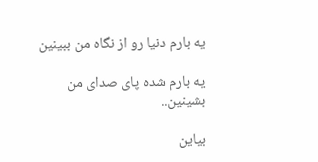یه بارم دنیا رو از نگاه من ببینین

یه بارم شده پای صدای من بشینین..

بیاین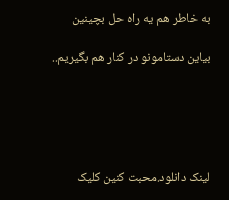به خاطر هم یه راه حل بچینین

بیاین دستامونو در کنار هم بگیریم..





لینک دانلود.محبت کنین کلیک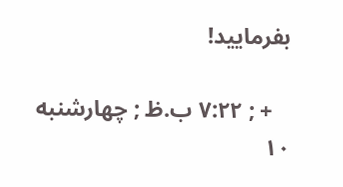بفرمایید!

   + ; ٧:٢٢ ب.ظ ; چهارشنبه ۱٠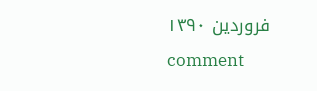فروردین ۱۳٩٠
comment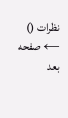نظرات ()
← صفحه بعد